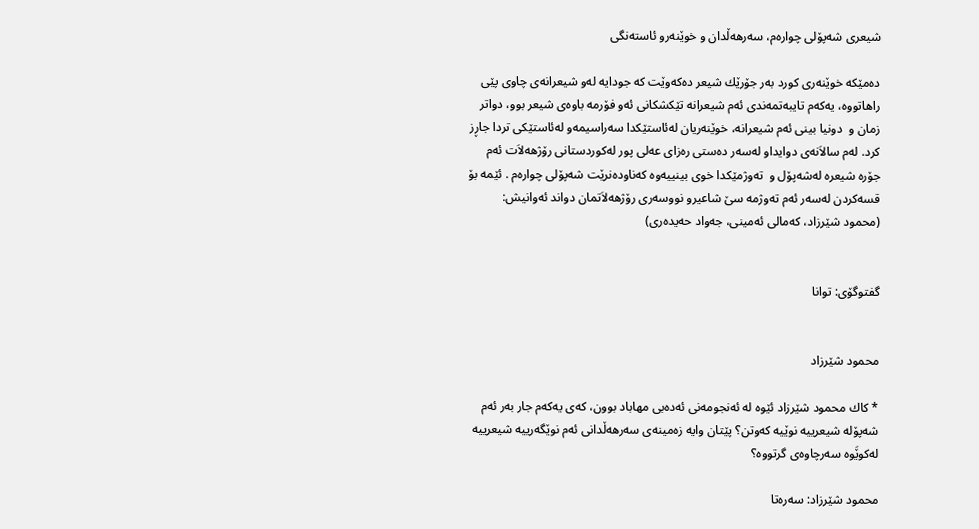شیعرى شه‌پۆلى چواره‌م، سه‌رهه‌ڵدان و خوێنه‌رو ئاسته‌نگى

ده‌مێكه‌ خوێنه‌رى كورد به‌ر جۆرێك شیعر ده‌كه‌وێت كه‌ جودایه‌ له‌و شیعرانه‌ى چاوى پێى راهاتووه‌، یه‌كه‌م تایبه‌تمه‌ندى ئه‌م شیعرانه‌ تێكشكانى ئه‌و فۆرمه‌ باوه‌ى شیعر بوو، دواتر زمان و  دونیا بینى ئه‌م شیعرانه‌، خوێنه‌ریان له‌ئاستێكدا سه‌راسیمه‌و له‌ئاستێكى تردا جاڕز كرد. له‌م سالاَنه‌ى دوایداو له‌سه‌ر ده‌ستى ره‌زاى عه‌لى پور له‌كوردستانى رۆژهه‌لاَت ئه‌م جۆره‌ شیعره‌ له‌شه‌پۆل و  ته‌وژمێكدا خوى بینییه‌وه‌ كه‌ناوده‌نرێت شه‌پۆلى چواره‌م . ئێمه‌ بۆ قسه‌كردن له‌سه‌ر ئه‌م ته‌وژمه‌ سێ شاعیرو نووسه‌رى رۆژهه‌لاَتمان دواند ئه‌وانیش:
(محمود شێرزاد، كه‌مالى ئه‌مینى، جه‌واد حه‌یده‌رى)


گفتوگۆى: توانا


محمود شێرزاد

* كاك محمود شێرزاد ئێوه‌ له‌ ئه‌نجومه‌نى ئه‌ده‌بى مهاباد بوون، كه‌ى یه‌كه‌م جار به‌ر ئه‌م شه‌پۆله‌ شیعرییه‌ نوێیه‌‌ كه‌وتن؟ پێتان وایه‌ زه‌مینه‌ى سه‌رهه‌ڵدانى ئه‌م نوێگه‌رییه‌ شیعرییه‌ له‌كوێَوه‌ سه‌رچاوه‌ى گرتووه‌؟

محمود شێرزاد: سه‌ره‌تا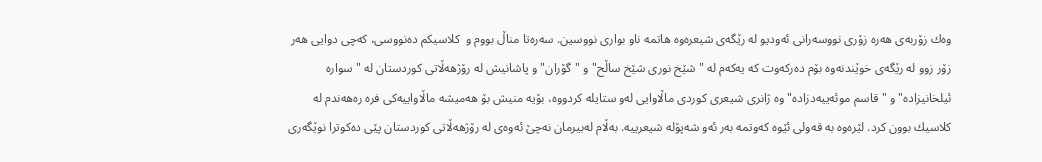وه‌ك زۆربه‌ى هه‌ره‌ زۆرى نووسه‌رانى ئه‌ودیو له‌ رێگه‌ى شیعره‌وه‌ هاتمه‌ ناو بوارى نووسین. سه‌ره‌تا مناڵ بووم و  كلاسیكم ده‌نووسى، كه‌چى دوایى هه‌ر زۆر زوو له‌ رێگه‌ى خوێندنه‌وه‌ بۆم ده‌ركه‌وت كه‌ یه‌كه‌م له‌ "شێخ نورى شێخ ساڵح" و "گۆران"و پاشانیش له‌ رۆژهه‌ڵاتى كوردستان له‌ "سواره‌ ئیلخانیزاده‌" و " قاسم موئه‌ییه‌دزاده‌" وه‌ ژانرى شیعرى كوردى ماڵاوایى له‌و ستایله‌ كردووه‌، بۆیه‌ منیش بۆ هه‌میشه‌ ماڵاواییه‌كى فره‌ ره‌هه‌ندم له‌ كلاسیك بوون كرد. لێره‌وه‌ به‌ قه‌ولى ئێوه‌ كه‌وتمه‌ به‌ر ئه‌و شه‌پۆله‌ شیعرییه‌. به‌ڵام له‌بیرمان نه‌چێ ئه‌وه‌ى له‌ رۆژهه‌ڵاتى كوردستان پێى ده‌كوترا نوێگه‌رى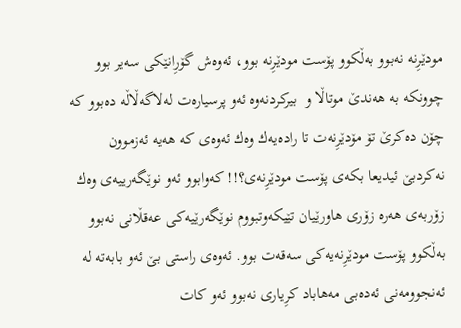مودێرِنه‌ نه‌بوو به‌ڵكوو پۆست مودێرِنه‌ بوو، ئه‌وه‌ش گۆرِانێكى سه‌یر بوو چوونكه‌ به‌ هه‌ندێ موتاڵا و  بیركردنه‌وه‌ ئه‌و پرسیاره‌ت له‌لاگه‌ڵاڵه‌ ده‌بوو كه‌ چۆن ده‌كرێ تۆ مۆدێرِنه‌ت تا راده‌یه‌ك وه‌ك ئه‌وه‌ى كه‌ هه‌یه‌ ئه‌زموون نه‌كردبێ ئیدیعا بكه‌ى پۆست مودێرِنه‌ى؟!! كه‌وابوو ئه‌و نوێگه‌رییه‌ى وه‌ك زۆربه‌ى هه‌ره‌ زۆرى هاورێیان تێیكه‌وتبووم نوێگه‌رێیه‌كى عه‌قڵانى نه‌بوو به‌ڵكوو پۆست مودێرِنه‌یه‌كى سه‌قه‌ت بوو. ئه‌وه‌ى راستى بێ ئه‌و بابه‌ته‌ له‌ ئه‌نجوومه‌نى ئه‌ده‌بى مه‌هاباد كرِیارى نه‌بوو ئه‌و كات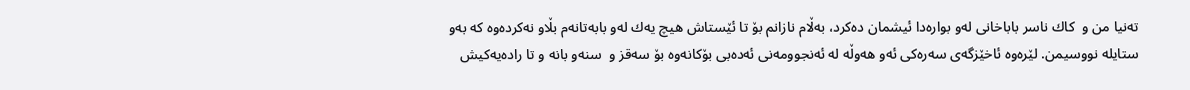ته‌نیا من و  كاك ناسر باباخانى له‌و بواره‌دا ئیشمان ده‌كرد، به‌ڵام نازانم بۆ تا ئێستاش هیچ یه‌ك له‌و بابه‌تانه‌م بڵاو نه‌كرده‌وه‌ كه‌ به‌و ستایله‌ نووسیمن. لێره‌وه‌ ئاخێزگه‌ى سه‌ره‌كى ئه‌و هه‌وڵه‌ له‌ ئه‌نجوومه‌نى ئه‌ده‌بى بۆكانه‌وه‌ بۆ سه‌قز و  سنه‌و بانه‌ و تا راده‌یه‌كیش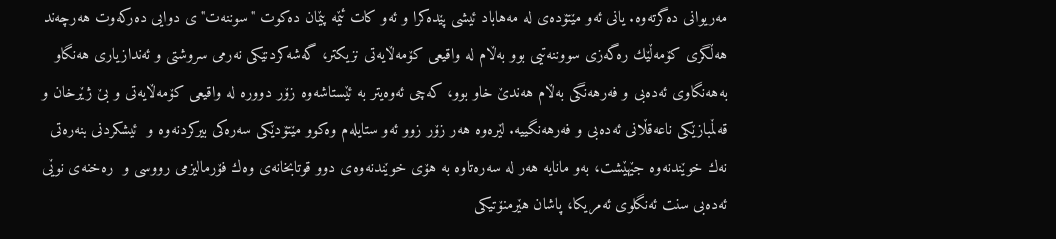مه‌ریوانى ده‌گرته‌وه‌. یانى ئه‌و مێتۆده‌ى له‌ مه‌هاباد ئیشى پێده‌كرا و ئه‌و كات ئێمه‌ پێمان ده‌كوت "سوننه‌ت"ى دوایى ده‌ركه‌وت هه‌رچه‌ند هه‌ڵگرى كۆمه‌ڵێك ره‌گه‌زى سووننه‌تیى بوو به‌ڵام له‌ واقیعى كۆمه‌ڵایه‌تى نزیكتر، گه‌شه‌كردنێكى نه‌رمى سروشتى و ئه‌ندازیارى هه‌نگاو به‌هه‌نگاوى ئه‌ده‌بى و فه‌رهه‌نگى به‌ڵام هه‌ندێ خاو بوو، كه‌چى ئه‌وه‌یتر به‌ ئێستاشه‌وه‌ زۆر دووره‌ له‌ واقیعى كۆمه‌ڵایه‌تى و بێ ژێرخان و  قه‌ڵمبازێكى ناعه‌قڵانی ئه‌ده‌بى و فه‌رهه‌نگییه‌. لێره‌وه‌ هه‌ر زۆر زوو ئه‌و ستایله‌م وه‌كوو مێتۆدێكى سه‌ره‌كى بیركردنه‌وه‌ و  ئیشكردنى بنه‌ره‌تى نه‌ك خوێندنه‌وه‌ جێهێشت، به‌و مانایه‌ هه‌ر له‌ سه‌ره‌تاوه‌ به‌ هۆى خوێندنه‌وه‌ى دوو قوتابخانه‌ى وه‌ك فۆرمالیزمى رووسى و  ره‌خنه‌ى نوێى ئه‌ده‌بى سنت ئه‌نگلوى ئه‌مریكا، پاشان هێرمنۆتیكى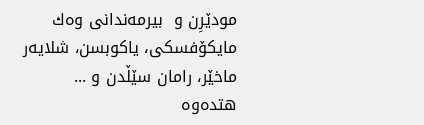مودێرِن و  بیرمه‌ندانى وه‌ك مایكۆفسكى، یاكوبسن، شلایه‌ر ماخێر، رامان سێڵدن و ... هتده‌وه‌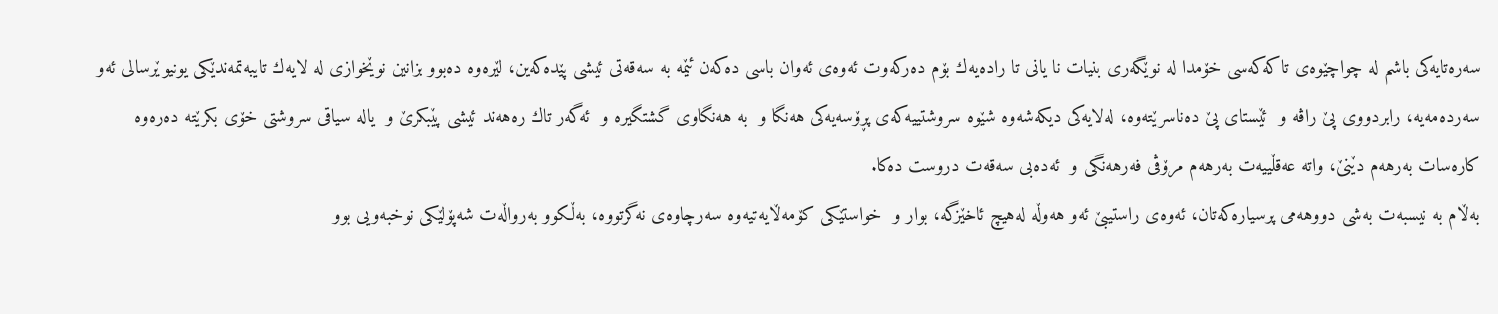سه‌ره‌تایه‌كى باشم له‌ چواچێوه‌ى تاكه‌كه‌سى خۆمدا له‌ نوێگه‌رى بنیات نا یانى تا راده‌یه‌ك بۆم ده‌ركه‌وت ئه‌وه‌ى ئه‌وان باسى ده‌كه‌ن ئێمه‌ به‌ سه‌قه‌تى ئیشى پێده‌كه‌ین، لێره‌وه‌ ده‌بوو بزانین نوێخوازى له‌ لایه‌ك تایبه‌تمه‌ندێكى یونیوێرسالى ئه‌و سه‌رده‌مه‌یه‌، رابردووى پێ راڤه‌ و  ئێستاى پێ ده‌ناسرێته‌وه‌، له‌لایه‌كى دیكه‌شه‌وه‌ شێوه‌ سروشتییه‌كه‌ى پڕۆسه‌یه‌كى هه‌نگا و  به‌ هه‌نگاوى گشتگیره‌ و  ئه‌گه‌ر تاك ره‌هه‌ند ئیشى پێبكرێ و  یاله‌ سیاقى سروشتى خۆى بكرێته‌ ده‌ره‌وه‌ كاره‌سات به‌رهه‌م دێنێ، واته‌ عه‌قڵییه‌ت به‌رهه‌م مرۆڤى فه‌رهه‌نگى و  ئه‌ده‌بى سه‌قه‌ت دروست ده‌كا.
به‌ڵام به‌ نیسبه‌ت به‌شى دووهه‌مى پرسیاره‌كه‌تان، ئه‌وه‌ى راستیبێ ئه‌و هه‌وڵه‌ له‌هیچ ئاخێزگه‌، بوار و  خواستێكى كۆمه‌ڵایه‌تیه‌وه‌ سه‌رچاوه‌ى نه‌گرتووه‌، به‌ڵكوو به‌رواڵه‌ت شه‌پۆلێكى نوخبه‌ویى بوو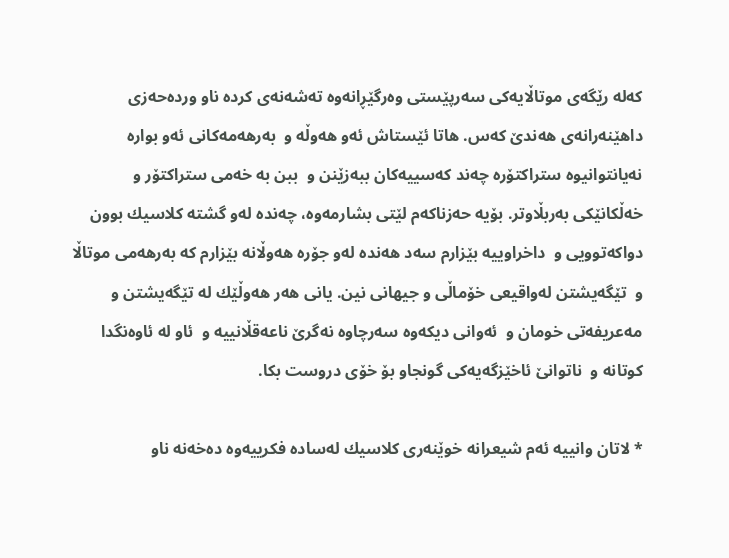كه‌له‌ رێگه‌ى موتاڵایه‌كى سه‌رپێستى وه‌رگێڕانه‌وه‌ ته‌شه‌نه‌ى كرده‌ ناو ورده‌حه‌زى داهێنه‌رانه‌ى هه‌ندێ كه‌س. هاتا ئێستاش ئه‌و هه‌وڵه‌ و  به‌رهه‌مه‌كانى ئه‌و بواره‌ نه‌یانتوانیوه‌ ستراكتۆره‌ چه‌ند كه‌سییه‌كان ببه‌زێنن و  ببن به‌ خه‌مى ستراكتۆر و  خه‌ڵكانێكى به‌ربڵاوتر. بۆیه‌ حه‌زناكه‌م لێتى بشارمه‌وه‌، چه‌نده‌ له‌و گشته‌ كلاسیك بوون دواكه‌توویى و  داخراوییه‌ بێزارم سه‌د هه‌نده‌ له‌و جۆره‌ هه‌وڵانه‌ بێزارم كه‌ به‌رهه‌مى موتاڵا و  تێگه‌یشتن له‌واقیعى خۆماڵى و جیهانى نین. یانى هه‌ر هه‌وڵێك له‌ تێگه‌یشتن و  مه‌عریفه‌تى خومان و  ئه‌وانى دیكه‌وه‌ سه‌رچاوه‌ نه‌گرێ ناعه‌قڵانییه‌ و  ئاو له‌ ئاوه‌نگدا كوتانه‌ و  ناتوانێ ئاخێزگه‌یه‌كى گونجاو بۆ خۆى دروست بكا.

* لاتان وانییه‌ ئه‌م شیعرانه‌ خوێنه‌رى كلاسیك له‌ساده‌ فكرییه‌وه‌ ده‌خه‌نه‌ ناو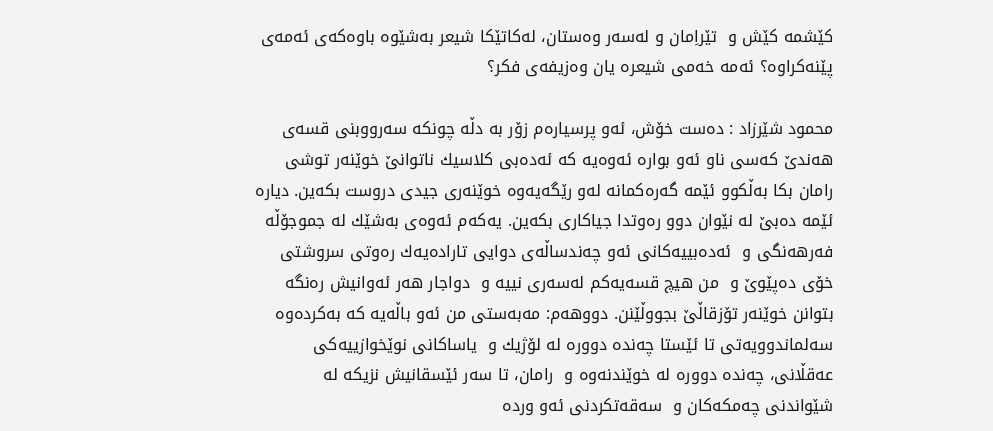كێشمه‌ كێش و  تێراِمان و له‌سه‌ر وه‌ستان، له‌كاتێكا شیعر به‌شێوه‌ باوه‌كه‌ى ئه‌مه‌ى پێنه‌كراوه‌؟ ئه‌مه‌ خه‌مى شیعره‌ یان وه‌زیفه‌ى فكر؟

محمود شێرزاد : ده‌ست خۆش، ئه‌و پرسیاره‌م زۆر به‌ دڵه‌ چونكه‌ سه‌رووبنى قسه‌ى هه‌ندێ كه‌سى ناو ئه‌و بواره‌ ئه‌وه‌یه‌ كه‌ ئه‌ده‌بى كلاسیك ناتوانێ خوێنه‌ر توشى رامان بكا به‌ڵكوو ئێمه‌ گه‌ره‌كمانه‌ له‌و رێگه‌یه‌وه‌ خوێنه‌رى جیدى دروست بكه‌ین. دیاره‌ ئێمه‌ ده‌بێ له‌ نێوان دوو ره‌وتدا جیاكارى بكه‌ین. یه‌كه‌م ئه‌وه‌ى به‌شێك له‌ جموجۆڵه‌ فه‌رهه‌نگى و  ئه‌ده‌بییه‌كانى ئه‌و چه‌ندساڵه‌ى دوایى تاراده‌یه‌ك ره‌وتى سروشتى خۆى ده‌پێوێ و  من هیچ قسه‌یه‌كم له‌سه‌رى نییه‌ و  دواجار هه‌ر ئه‌وانیش ره‌نگه‌ بتوانن خوێنه‌ر تۆزقاڵێ بجووڵێنن. دووهه‌م: مه‌به‌ستى من ئه‌و باڵه‌یه‌ كه‌ به‌كرده‌وه‌ سه‌لماندوویه‌تى تا ئێستا چه‌نده‌ دووره‌ له‌ لۆژیك و  یاساكانى نوێخوازییه‌كى عه‌قڵانى، چه‌نده‌ دووره‌ له‌ خوێندنه‌وه‌ و  رامان، تا سه‌ر ئێسقانیش نزیكه‌ له‌ شێواندنى چه‌مكه‌كان و  سه‌قه‌تكردنى ئه‌و ورده‌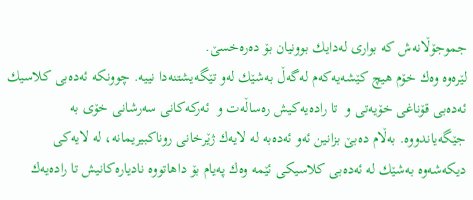جموجۆڵانه‌ش كه‌ بوارى له‌دایك بوونیان بۆ ده‌ره‌خسێ.
لێره‌وه‌ وه‌ك خۆم هیچ كێشه‌یه‌كه‌م له‌گه‌ڵ به‌شێك له‌و تێگه‌یشتنه‌دا نییه‌. چوونكه‌ ئه‌ده‌بى كلاسیك ئه‌ده‌بى قۆناغى خۆیه‌تى و  تا راده‌یه‌كیش ره‌ساڵه‌ت و  ئه‌ركه‌كانى سه‌رشانى خۆى به‌ جێگه‌یاندووه‌. به‌ڵام ده‌بێ بزانین ئه‌و ئه‌ده‌به‌ له‌ لایه‌ك ژێرخانى روناكبیریمانه‌، له‌ لایه‌كى دیكه‌شه‌وه‌ به‌شێك له‌ ئه‌ده‌بى كلاسیكى ئێمه‌ وه‌ك په‌یام بۆ داهاتووه‌ نادیاره‌كانیش تا راده‌یه‌ك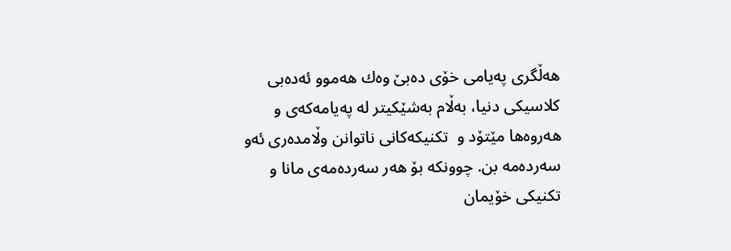هه‌ڵگرى په‌یامى خۆى ده‌بێ وه‌ك هه‌موو ئه‌ده‌بى كلاسیكى دنیا، به‌ڵام به‌شێكیتر له‌ په‌یامه‌كه‌ى و  هه‌روه‌ها مێتۆد و  تكنیكه‌كانى ناتوانن وڵامده‌رى ئه‌و سه‌رده‌مه‌ بن. چوونكه‌ بۆ هه‌ر سه‌رده‌مه‌ى مانا و  تكنیكى خۆیمان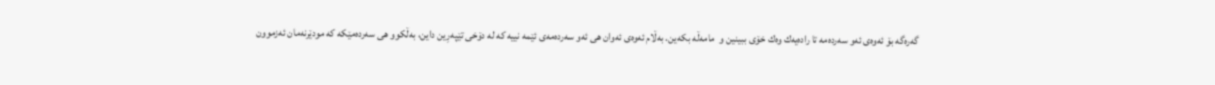گه‌ره‌گه‌ بۆ ئه‌وه‌ى ئه‌و سه‌رده‌مه‌ تا راده‌یه‌ك وه‌ك خۆى ببینین و  مامه‌ڵه‌ بكه‌ین. به‌ڵام ئه‌وه‌ى ئه‌وان هى ئه‌و سه‌رده‌مه‌ى ئێمه‌ نییه‌ كه‌ له‌ دۆخى تێپه‌رِین داین، به‌ڵكوو هى سه‌رده‌مێكه‌ كه‌ مودێرنه‌مان ئه‌زموون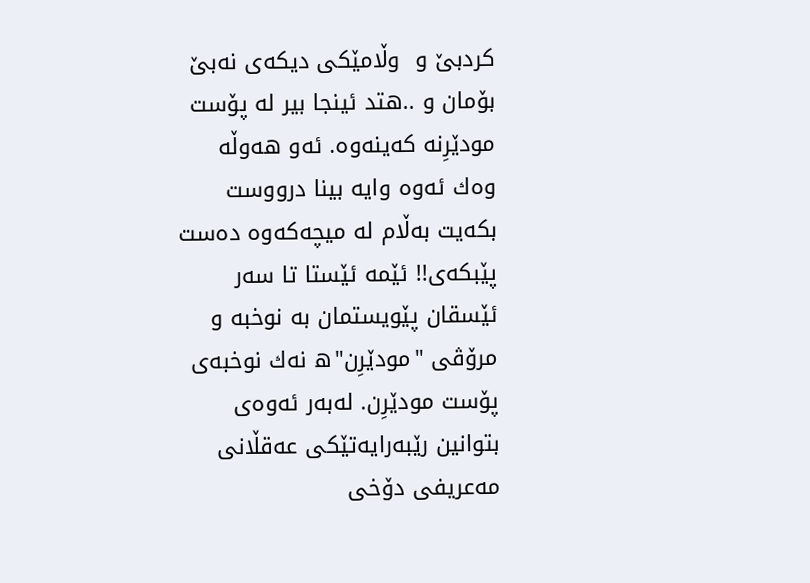كردبێ و  وڵامێكى دیكه‌ى نه‌بێ بۆمان و ..هتد ئینجا بیر له‌ پۆست مودێرِنه‌ كه‌ینه‌وه‌. ئه‌و هه‌وڵه‌ وه‌ك ئه‌وه‌ وایه‌ بینا درووست بكه‌یت به‌ڵام له‌ میچه‌كه‌وه‌ ده‌ست پێبكه‌ى!! ئێمه‌ ئێستا تا سه‌ر ئێسقان پێویستمان به‌ نوخبه‌ و  مرۆڤى "مودێرِن"ه‌ نه‌ك نوخبه‌ى پۆست مودێرِن. له‌به‌ر ئه‌وه‌ى بتوانین رێبه‌رایه‌تێكى عه‌قڵانى مه‌عریفى دۆخى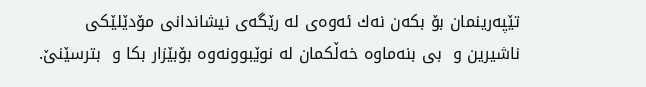تێپه‌رینمان بۆ بكه‌ن نه‌ك ئه‌وه‌ى له‌ رێگه‌ى نیشاندانى مۆدێلێكى ناشیرین و  بى بنه‌ماوه‌ خه‌ڵكمان له‌ نوێبوونه‌وه‌ بۆبێزار بكا و  بترسێنێ.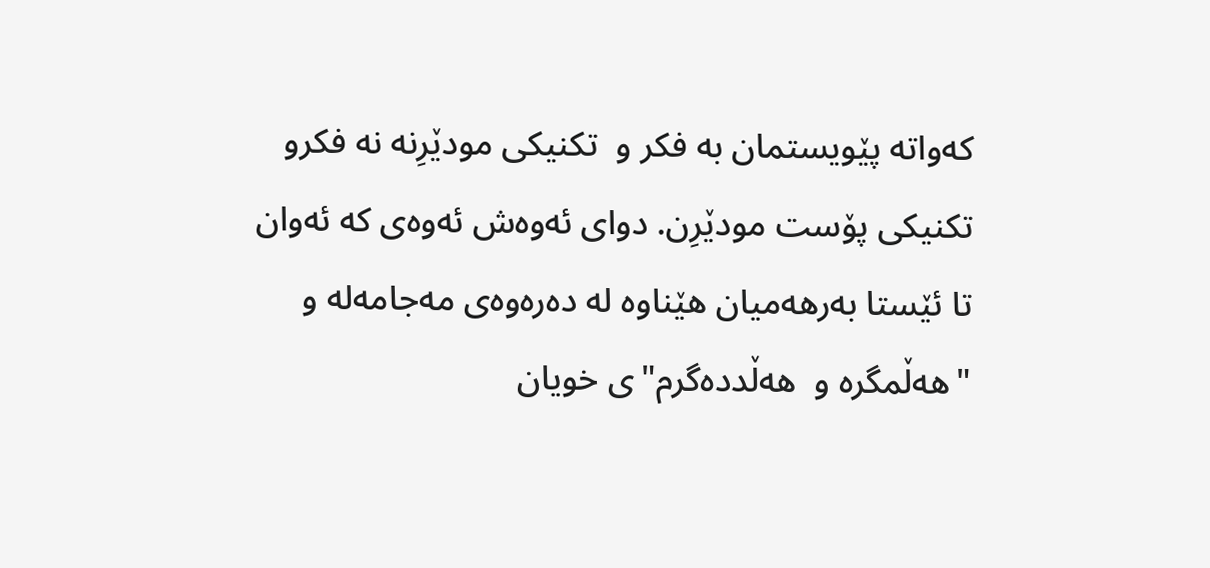كه‌واته‌ پێویستمان به‌ فكر و  تكنیكى مودێرِنه‌ نه‌ فكرو تكنیكى پۆست مودێرِن. دواى ئه‌وه‌ش ئه‌وه‌ى كه‌ ئه‌وان تا ئێستا به‌رهه‌میان هێناوه‌ له‌ ده‌ره‌وه‌ى مه‌جامه‌له‌ و  "هه‌ڵمگره‌ و  هه‌ڵدده‌گرم"ى خویان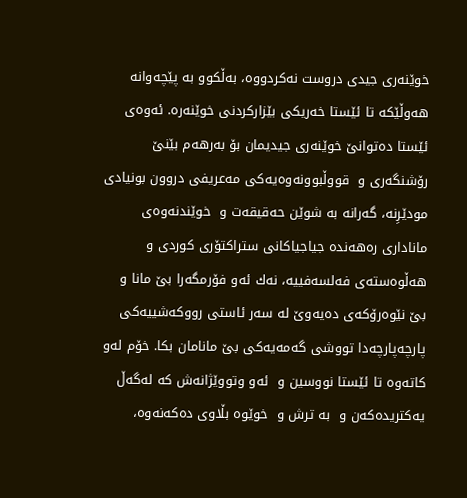خوێنه‌رى جیدى دروست نه‌كردووه‌، به‌ڵكوو به‌ پێچه‌وانه‌ هه‌وڵێكه‌ تا ئێستا خه‌ریكى بێزاركردنى خوێنه‌ره‌. ئه‌وه‌ى ئێستا ده‌توانێ خوێنه‌رى جیدیمان بۆ به‌رهه‌م بێنێ رۆشنگه‌رى و  قووڵبوونه‌وه‌یه‌كى مه‌عریفى دروون بونیادى مودێرِنه‌، گه‌رانه‌ به‌ شوێن حه‌قیقه‌ت و  خوێندنه‌وه‌ى مانادارى ره‌هه‌نده‌ جیاجیاكانى ستراكتۆرى كوردى و  هه‌ڵوه‌سته‌ى فه‌لسه‌فییه‌، نه‌ك ئه‌و فۆرمگه‌را بێ مانا و  بێ نێوه‌رۆكه‌ى ده‌یه‌وێ له‌ سه‌ر ئاستى رووكه‌شییه‌كى پارچه‌پارچه‌دا تووشى گه‌مه‌یه‌كى بێ مانامان بكا. خۆم له‌و كاته‌وه‌ تا ئێستا نووسین و  ئه‌و وتووێژانه‌ش كه‌ له‌گه‌ڵ یه‌كتریده‌كه‌ن و  به‌ ترش و  خوێوه‌ بڵاوى ده‌كه‌نه‌وه‌،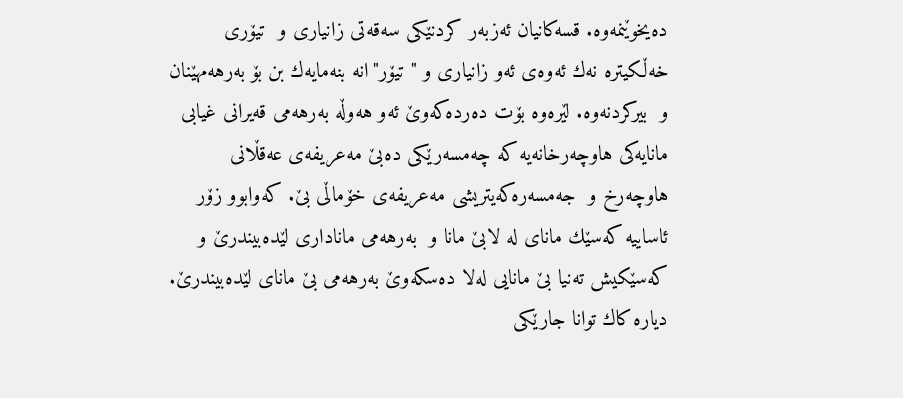ده‌یخوێنمه‌وه‌. قسه‌كانیان ئه‌زبه‌ر كردنێكى سه‌قه‌تى زانیارى و  تیۆرى خه‌ڵكیتره‌ نه‌ك ئه‌وه‌ى ئه‌و زانیارى و " تیۆر"انه‌ بنه‌مایه‌ك بن بۆ به‌رهه‌مهێنان و  بیركردنه‌وه‌. لێره‌وه‌ بۆت ده‌رده‌كه‌وێ ئه‌و هه‌وڵه‌ به‌رهه‌مى قه‌یرانى غیابى مانایه‌كى هاوچه‌رخانه‌یه‌ كه‌ چه‌مسه‌رێكى ده‌بێ مه‌عریفه‌ى عه‌قڵانى هاوچه‌رخ و  جه‌مسه‌ره‌كه‌یتریشى مه‌عریفه‌ى خۆماڵى بێ. كه‌وابوو زۆر ئاساییه‌ كه‌سێك ماناى له‌ لابێ مانا و  به‌رهه‌مى مانادارى لێده‌بیندرێ و  كه‌سێكیش ته‌نیا بێ مانایى له‌لا ده‌سكه‌وێ به‌رهه‌مى بێ ماناى لێده‌بیندرێ. دیاره‌ كاك توانا جارێكى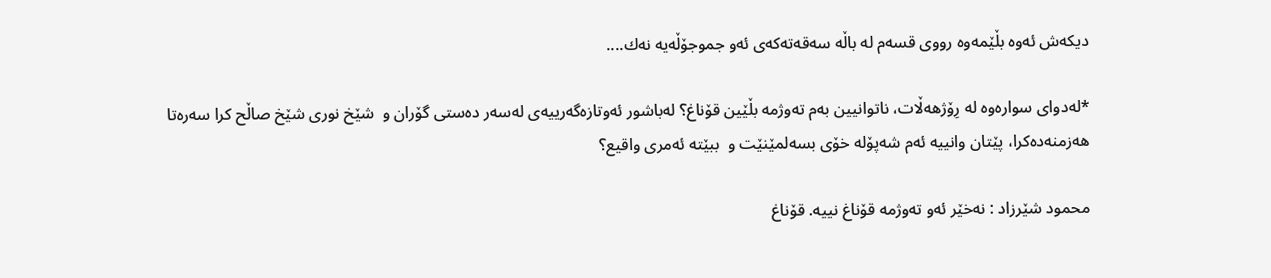دیكه‌ش ئه‌وه‌ بڵێمه‌وه‌ رووى قسه‌م له‌ باڵه‌ سه‌قه‌ته‌كه‌ى ئه‌و جموجۆڵه‌یه‌ نه‌ك....

*له‌دواى سواره‌وه‌ له‌ رِۆژهه‌ڵات، ناتوانیین به‌م ته‌وژمه‌ بڵێین قۆناغ؟ له‌باشور ئه‌وتازه‌گه‌رییه‌ى له‌سه‌ر ده‌ستى گۆران و  شێخ نورى شێخ صاڵح كرا سه‌ره‌تا هه‌زمنه‌ده‌كرا، پێتان وانییه‌ ئه‌م شه‌پۆله‌ خۆى بسه‌لمێنێت و  ببێته‌ ئه‌مرى واقیع؟

محمود شێرزاد : نه‌خێر ئه‌و ته‌وژمه‌ قۆناغ نییه‌. قۆناغ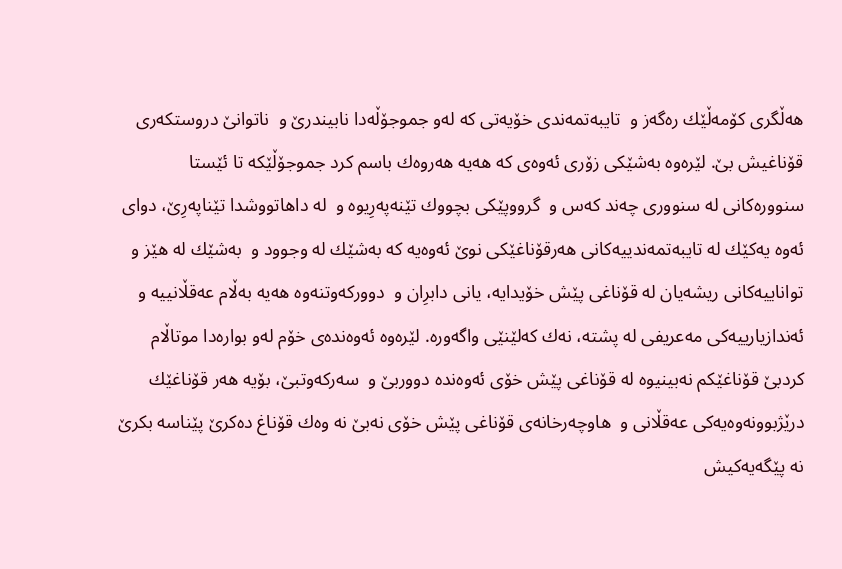هه‌ڵگرى كۆمه‌ڵێك ره‌گه‌ز و  تایبه‌تمه‌ندى خۆیه‌تى كه‌ له‌و جموجۆڵه‌دا نابیندرێ و  ناتوانێ دروستكه‌رى قۆناغیش بێ. لێره‌وه‌ به‌شێكى زۆرى ئه‌وه‌ى كه‌ هه‌یه‌ هه‌روه‌ك باسم كرد جموجۆڵێكه‌ تا ئێستا سنووره‌كانى له‌ سنوورى چه‌ند كه‌س و  گرووپێكى بچووك تێنه‌په‌رِیوه‌ و  له‌ داهاتووشدا تێناپه‌رِێ، دواى ئه‌وه‌ یه‌كێك له‌ تایبه‌تمه‌ندییه‌كانى هه‌رقۆناغێكى نوێ ئه‌وه‌یه‌ كه‌ به‌شێك له‌ وجوود و  به‌شێك له‌ هێز و تواناییه‌كانى ریشه‌یان له‌ قۆناغى پێش خۆیدایه‌، یانى دابرِان و  دووركه‌وتنه‌وه‌ هه‌یه‌ به‌ڵام عه‌قڵانییه‌ و  ئه‌ندازیارییه‌كى مه‌عریفى له‌ پشته‌، نه‌ك كه‌لێنێى واگه‌وره‌. لێره‌وه‌ ئه‌وه‌نده‌ى خۆم له‌و بواره‌دا موتاڵام كردبێ قۆناغێكم نه‌بینیوه‌ له‌ قۆناغى پێش خۆى ئه‌وه‌نده‌ دووربێ و  سه‌ركه‌وتبێ، بۆیه‌ هه‌ر قۆناغێك درێژبوونه‌وه‌یه‌كى عه‌قڵانى و  هاوچه‌رخانه‌ى قۆناغى پێش خۆى نه‌بێ نه‌ وه‌ك قۆناغ ده‌كرێ پێناسه‌ بكرێ نه‌ پێگه‌یه‌كیش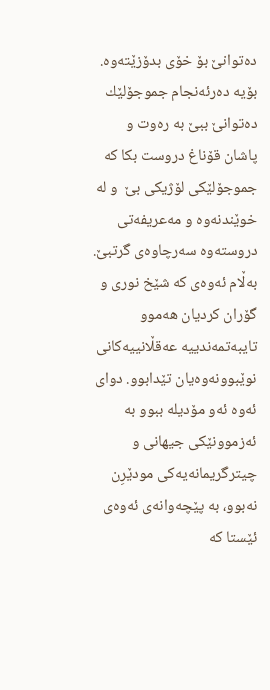ده‌توانێ بۆ خۆى بدۆزێته‌وه‌. بۆیه‌ ده‌رئه‌نجام جموجۆلێك ده‌توانێ ببێ به‌ ره‌وت و  پاشان قۆناغ دروست بكا كه‌ جموجۆلێكى لۆژیكى بێ  و له‌ خوێندنه‌وه‌ و مه‌عریفه‌تى دروسته‌وه‌ سه‌رچاوه‌ى گرتبێ.
به‌ڵام ئه‌وه‌ى كه‌ شێخ نورى و گۆران كردیان هه‌موو تایبه‌تمه‌ندییه‌ عه‌قڵانییه‌كانى نوێبوونه‌وه‌یان تێدابوو. دواى ئه‌وه‌ ئه‌و مۆدیله‌ ببوو به‌ ئه‌زموونێكى جیهانى و چیترگریمانه‌یه‌كى مودێرِن نه‌بوو، به‌ پێچه‌وانه‌ى ئه‌وه‌ى ئێستا كه‌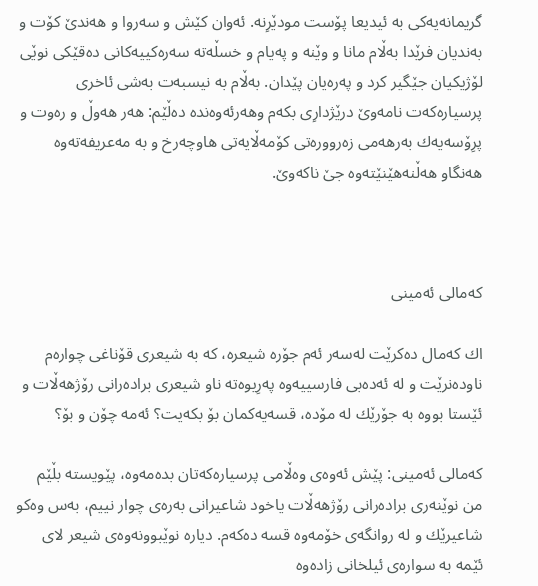گریمانه‌یه‌كى به‌ ئیدیعا پۆست مودێرِنه‌. ئه‌وان كێش و سه‌روا و هه‌ندێ كۆت و به‌ندیان فرێدا به‌ڵام مانا و وێنه‌ و په‌یام و خسڵه‌ته‌ سه‌ره‌كییه‌كانى ده‌قێكى نوێی لۆژیكیان جێگیر كرد و په‌ره‌یان پێدان. به‌ڵام به‌ نیسبه‌ت به‌شى ئاخرى پرسیاره‌كه‌ت نامه‌وێ درێژدارِى بكه‌م وهه‌رئه‌وه‌نده‌ ده‌ڵێم: هه‌ر هه‌وڵ و ره‌وت و پرِۆسه‌یه‌ك به‌رهه‌مى زه‌رووره‌تى كۆمه‌ڵایه‌تى هاوچه‌رخ و به‌ مه‌عریفه‌ته‌وه‌ هه‌نگاو هه‌ڵنه‌هێنێته‌وه‌ جێ ناكه‌وێ.



كه‌مالى ئه‌مینى

اك كه‌مال ده‌كرێت له‌سه‌ر ئه‌م جۆره‌ شیعره‌، كه‌ به‌ شیعری قۆناغی چواره‌م ناوده‌نرێت و له‌ ئه‌ده‌بی فارسییه‌وه‌ په‌رِیوه‌ته‌ ناو شیعری براده‌رانی رۆژهه‌ڵات و ئێستا بووه‌ به‌ جۆرێك له‌ مۆده‌، قسه‌یه‌كمان بۆ بكه‌یت؟ ئه‌مه‌ چۆن و بۆ؟

كه‌مالى ئه‌مینى: پێش ئه‌وه‌ى وه‌ڵامی پرسیاره‌كه‌تان بده‌مه‌وه‌، پێویسته‌ بڵێم من نوێنه‌ری براده‌رانی رۆژهه‌ڵات یاخود شاعیرانی به‌ره‌ی چوار نییم، به‌س وه‌كو شاعیرێك و له‌ روانگه‌ی خۆمه‌وه‌ قسه‌ ده‌كه‌م. دیاره‌ نوێبوونه‌وه‌ی شیعر لای ئێمه‌ به‌ سواره‌ی ئیلخانی زاده‌وه‌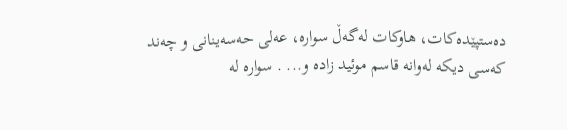ده‌ستپێده‌كات، هاوكات له‌گه‌ڵ سواره‌، عه‌لی حه‌سه‌ینانی و چه‌ند كه‌سی دیكه‌ له‌وانه‌ قاسم موئید زاده‌ و... . سواره‌ له‌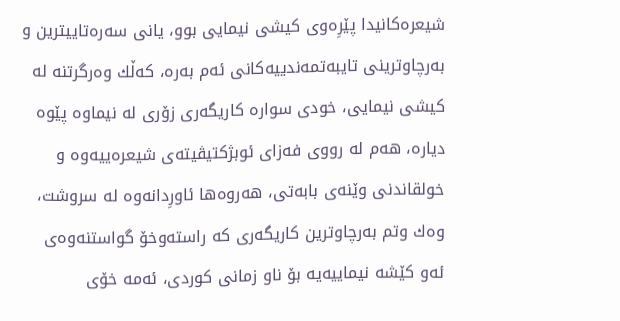شیعره‌كانیدا پێرِه‌وی كیشی نیمایی بوو، یانی سه‌ره‌تاییترین و به‌رچاوترینی تایبه‌تمه‌ندییه‌كانی ئه‌م به‌ره‌، كه‌ڵك وه‌رگرتنه‌ له‌ كیشی نیمایی، خودی سواره‌ كاریگه‌ری زۆری له‌ نیماوه‌ پێوه‌ دیاره‌، هه‌م له‌ رووی فه‌زای ئوبژكتیڤیته‌ی شیعره‌ییه‌وه‌ و خولقاندنی وێنه‌ی بابه‌تی، هه‌روه‌ها ئاورِدانه‌وه‌ له‌ سروشت، وه‌ك وتم به‌رچاوترین كاریگه‌ری كه‌ راسته‌وخۆ گواستنه‌وه‌ی ئه‌و كێشه‌ نیماییه‌یه‌ بۆ ناو زمانی كوردی، ئه‌مه‌ خۆی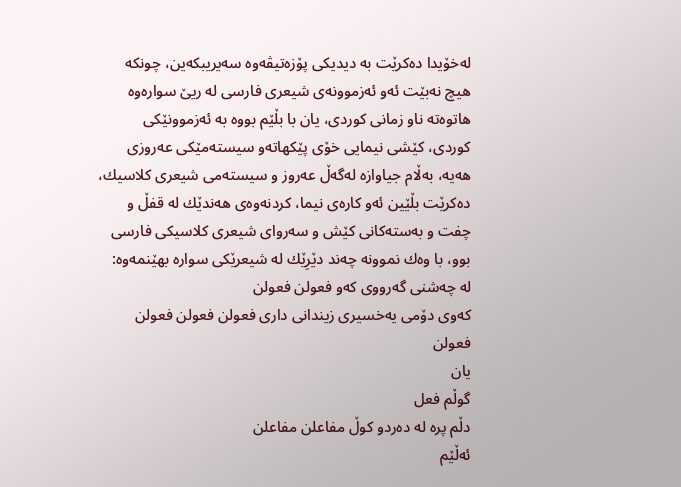له‌خۆیدا ده‌كرێت به‌ دیدیكی پۆزه‌تیڤه‌وه‌ سه‌یریبكه‌ین، چونكه‌ هیچ نه‌بێت ئه‌و ئه‌زموونه‌ی شیعری فارسی له‌ ریێ سواره‌وه‌ هاتوه‌ته‌ ناو زمانی كوردی، یان با بڵێم بووه‌ به‌ ئه‌زموونێكی كوردی، كێشى نیمایی خۆی پێكهاته‌و سیسته‌مێكی عه‌روزی هه‌یه‌، به‌ڵام جیاوازه‌ له‌گه‌ڵ عه‌روز و سیسته‌می شیعری كلاسیك، ده‌كرێت بڵێین ئه‌و كاره‌ی نیما، كردنه‌وه‌ی هه‌ندێك له‌ قفڵ و چفت و به‌سته‌كانی كێش و سه‌روای شیعری كلاسیكی فارسی بوو، با وه‌ك نموونه‌ چه‌ند دێرِێك له‌ شیعرێكی سواره‌ بهێنمه‌وه‌:
له‌ چه‌شنی گه‌رووی كه‌و فعولن فعولن
كه‌وی دۆمی یه‌خسیری زیندانی داری فعولن فعولن فعولن فعولن
یان
گوڵم فعل
دڵم پره‌ له‌ ده‌ردو كوڵ مفاعلن مفاعلن
ئه‌ڵێم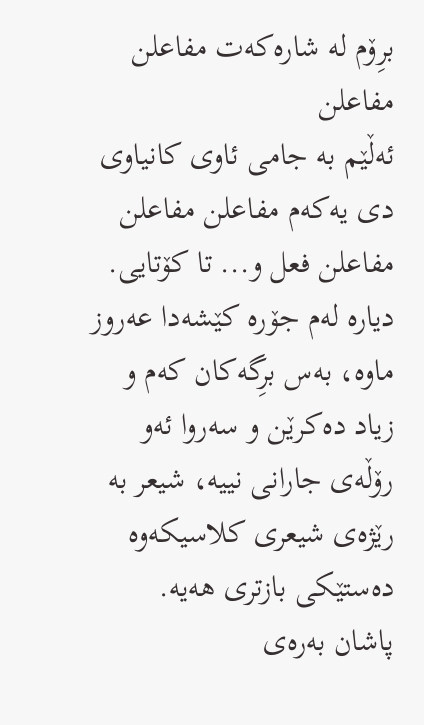برِۆم له‌ شاره‌كه‌ت مفاعلن مفاعلن
ئه‌ڵێم به‌ جامی ئاوی كانیاوی دی یه‌كه‌م مفاعلن مفاعلن مفاعلن فعل و... تا كۆتایی.
دیاره‌ له‌م جۆره‌ كێشه‌دا عه‌روز ماوه‌، به‌س برِگه‌كان كه‌م و زیاد ده‌كرێن و سه‌روا ئه‌و رۆڵه‌ی جارانی نییه‌، شیعر به‌ رێژه‌ی شیعری كلاسیكه‌وه‌ ده‌ستێكی بازتری هه‌یه‌.
پاشان به‌ره‌ی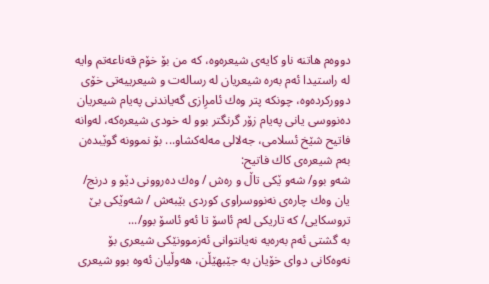دووه‌م هاتنه‌ ناو كایه‌ی شیعره‌وه‌، كه‌ من بۆ خۆم قه‌ناعه‌تم وایه‌ له‌ راستیدا ئه‌م به‌ره‌ شیعریان له‌ رساله‌ت و شیعرییه‌تی خۆی دووركرده‌وه‌، چونكه‌ پتر وه‌ك ئامرِازی گه‌یاندنی په‌یام شیعریان ده‌نووسی یانی په‌یام زۆر گرنگتر بوو له‌ خودی شیعره‌كه‌، له‌وانه‌ فاتیح شێخ ئسلامی، جه‌لالی مه‌له‌كشاو... بۆ نموونه‌ گوێبده‌ن به‌م شیعره‌ی كاك فاتیح:
شه‌و بوو/ شه‌و ێكی تاڵ و ره‌ش / وه‌ك ده‌روونی دێو و درنج/ یان وه‌ك چاره‌ی نه‌نووسراوی كوردی بێبه‌ش / شه‌وێكی بێ تروسكایی/ كه‌ تاریكی له‌م ئاسۆ تا ئه‌و ئاسۆ بوو/...
به‌ گشتی ئه‌م به‌ره‌یه‌ نه‌یانتوانی ئه‌زموونێكی شیعری بۆ نه‌وه‌كانی دوای خۆیان به‌ جێبهێڵن، هه‌وڵیان ئه‌وه‌ بوو شیعری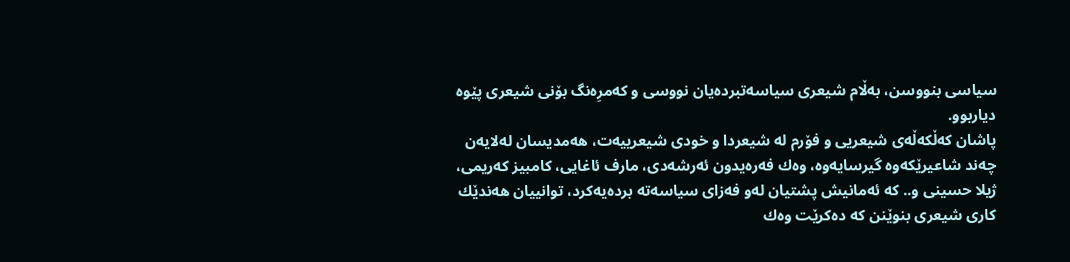سیاسی بنووسن، به‌ڵام شیعری سیاسه‌تبرده‌یان نووسی و كه‌مرِه‌نگ بۆنی شیعری پێوه‌ دیاربوو.
پاشان كه‌ڵكه‌ڵه‌ی شیعریی و فۆرم له‌ شیعردا و خودی شیعرییه‌ت، هه‌مدیسان له‌لایه‌ن چه‌ند شاعیرێكه‌وه‌ گیرسایه‌وه‌، وه‌ك فه‌ره‌یدون ئه‌رشه‌دی، مارف ئاغایی، كامبیز كه‌ریمی، ژیلا حسینی و.. كه‌ ئه‌مانیش پشتیان له‌و فه‌زاى سیاسه‌ته‌ برده‌یه‌كرد، توانییان هه‌ندێك كاری شیعری بنوێنن كه‌ ده‌كرێت وه‌ك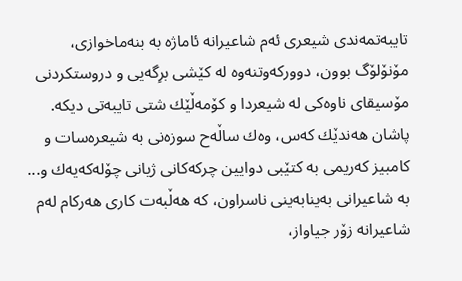تایبه‌تمه‌ندی شیعری ئه‌م شاعیرانه‌ ئاماژه‌ به‌ بنه‌ماخوازی، مۆنۆلۆگ بوون، دووركه‌وتنه‌وه‌ له‌ كێشی برِگه‌یی و دروستكردنی مۆسیقای ناوه‌كی له‌ شیعردا و كۆمه‌ڵێك شتی تایبه‌تی دیكه‌.
پاشان هه‌ندێك كه‌س، وه‌ك ساڵه‌ح سوزه‌نی به‌ شیعره‌سات و كامبیز كه‌ریمی به‌ كتێبی دوایین چركه‌كانی ژیانی چۆله‌كه‌یه‌ك و... به‌ شاعیرانی به‌ینابه‌ینی ناسراون، كه‌ هه‌ڵبه‌ت كاری هه‌ركام له‌م شاعیرانه‌ زۆر جیاواز،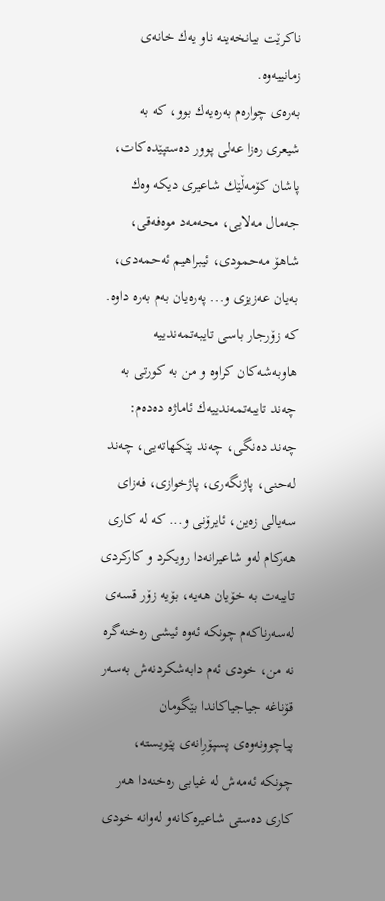ناكرێت بیانخه‌ینه‌ ناو یه‌ك خانه‌ی زمانییه‌وه‌.
به‌ره‌ی چواره‌م به‌ره‌یه‌ك بوو، كه‌ به‌ شیعری ره‌زا عه‌لی پوور ده‌ستپێده‌كات، پاشان كۆمه‌ڵێك شاعیری دیكه‌ وه‌ك جه‌مال مه‌لایی، محه‌مه‌د موه‌فه‌قی، شاهۆ مه‌حمودی، ئیبراهیم ئه‌حمه‌دی، به‌یان عه‌زیزی و... په‌ره‌یان به‌م به‌ره‌ داوه‌. كه‌ زۆرجار باسی تایبه‌تمه‌ندییه‌ هاوبه‌شه‌كان كراوه‌ و من به‌ كورتی به‌ چه‌ند تایبه‌تمه‌ندییه‌ك ئاماژه‌ ده‌ده‌م: چه‌ند ده‌نگی، چه‌ند پێكهاته‌یی، چه‌ند له‌حنی، پاژنگه‌ری، پاژخوازی، فه‌زای سه‌یالی زه‌ین، ئایرۆنی و... كه‌ له‌ كاری هه‌ركام له‌و شاعیرانه‌دا رویكرد و كاركردی تایبه‌ت به‌ خۆیان هه‌یه‌، بۆیه‌ زۆر قسه‌ی له‌سه‌رناكه‌م چونكه‌ ئه‌وه‌ ئیشی ره‌خنه‌گره‌ نه‌ من، خودی ئه‌م دابه‌شكردنه‌ش به‌سه‌ر قۆناغه‌ جیاجیاكاندا بێگومان پیاچوونه‌وه‌ی پسپۆرِانه‌ی پێویسته‌، چونكه‌ ئه‌مه‌ش له‌ غیابی ره‌خنه‌دا هه‌ر كاری ده‌ستی شاعیره‌كانه‌و له‌وانه‌ خودی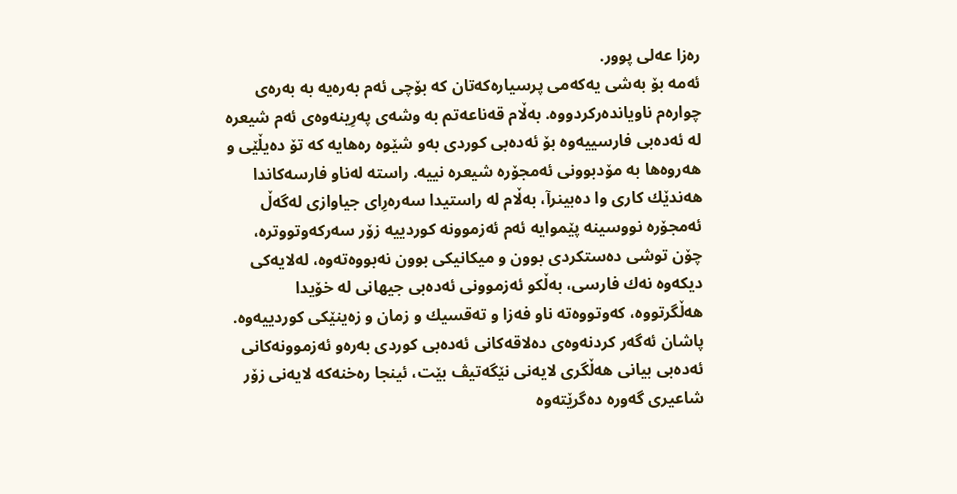ره‌زا عه‌لی پوور.
ئه‌مه‌ بۆ به‌شی یه‌كه‌می پرسیاره‌كه‌تان كه‌ بۆچی ئه‌م به‌ره‌یه‌ به‌ به‌ره‌ی چواره‌م ناویانده‌ركردووه‌. به‌ڵام قه‌ناعه‌تم به‌ وشه‌ی په‌رِینه‌وه‌ی ئه‌م شیعره‌ له‌ ئه‌ده‌بی فارسییه‌وه‌ بۆ ئه‌ده‌بی كوردی به‌و شێوه‌ ره‌هایه‌ كه‌ تۆ ده‌یڵێی و هه‌روه‌ها به‌ مۆدبوونی ئه‌مجۆره‌ شیعره‌ نییه‌. راسته‌ له‌ناو فارسه‌كاندا هه‌ندێك كاری وا ده‌بینرآ، به‌ڵام له‌ راستیدا سه‌ره‌رِای جیاوازی له‌گه‌ڵ ئه‌مجۆره‌ نووسینه‌ پێموایه‌ ئه‌م ئه‌زموونه‌ كوردییه‌ زۆر سه‌ركه‌وتووتره‌، چۆن توشی ده‌ستكردی بوون و میكانیكی بوون نه‌بووه‌ته‌وه‌، له‌لایه‌كی دیكه‌وه‌ نه‌ك فارسی، به‌ڵكو ئه‌زموونی ئه‌ده‌بی جیهانی له‌ خۆیدا هه‌ڵگرتووه‌، كه‌وتووه‌ته‌ ناو فه‌زا و ته‌قسیك و زمان و زه‌ینێكی كوردییه‌وه‌. پاشان ئه‌گه‌ر كردنه‌وه‌ی ده‌لاقه‌كانی ئه‌ده‌بی كوردی به‌ره‌و ئه‌زموونه‌كانی ئه‌ده‌بی بیانی هه‌ڵگری لایه‌نی نێگه‌تیڤ بێت، ئینجا ره‌خنه‌كه‌ لایه‌نی زۆر شاعیری گه‌وره‌ ده‌گرێته‌وه‌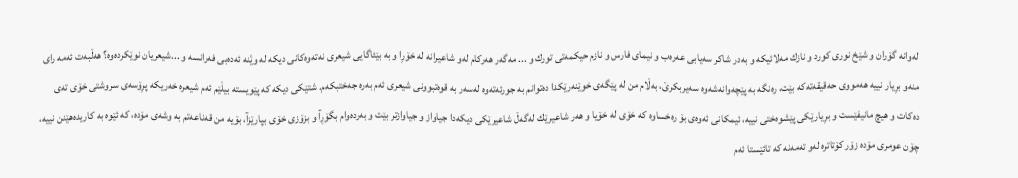له‌وانه‌ گۆران و شێخ نوری كورد و نازك مه‌لائیكه‌ و به‌در شاكر سه‌یابی عه‌ره‌ب و نیمای فارس و نازم حیكمه‌تی تورك و ... مه‌گه‌ر هه‌ركام له‌و شاعیرانه‌ له‌ خۆرِا و به‌ بێئاگایی شیعری نه‌ته‌وه‌كانی دیكه‌ له‌ وێَنه‌ ئه‌ده‌بی فه‌رانسه‌ و ...شیعریان نوێكرده‌وه‌؟ هه‌ڵبه‌ت ئه‌مه‌ رای منه‌و برِیار نییه‌ هه‌مووی حه‌قیقه‌ته‌كه‌ بێت، ره‌نگه‌ به‌ پێچه‌وانه‌شه‌وه‌ سه‌یربكرێ، به‌ڵام من له‌ پێگه‌ی خوێنه‌رێكدا ده‌توانم به‌ جورئه‌ته‌وه‌ له‌سه‌ر به‌ قوه‌تبوونی شیعری ئه‌م به‌ره‌ جه‌ختبكه‌م. شتێكی دیكه‌ كه‌ پێویسته‌ بیڵێم ئه‌م شیعره‌ خه‌ریكه‌ پرِۆسه‌ی سروشتی خۆی ته‌ی ده‌كات و هیچ مانیفێست و برِیارێكی پێشوه‌ختی نییه‌، ئیمكانی ئه‌وه‌ی بۆ ره‌خساوه‌ كه‌ خۆی له‌ خۆیا و هه‌ر شاعیرێك له‌گه‌ڵ شاعیرێكى دیكه‌دا جیاواز و جیاوازتر بێت و به‌رده‌وام بگۆڕآ و بزۆزی خۆی بپارێزآ، بۆیه‌ من قه‌ناعه‌تم به‌ وشه‌ی مۆده‌، كه‌ ئێوه‌ به‌ كاریده‌هێنن نییه‌، چۆن عومری مۆده‌ زۆر كۆتاتره‌ له‌و ته‌مه‌نه‌ كه‌ تائێستا ئه‌م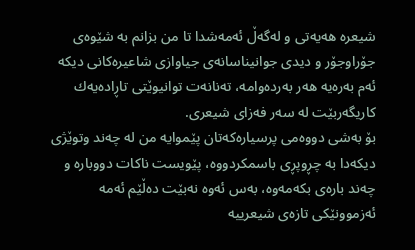شیعره‌ هه‌یه‌تی و له‌گه‌ڵ ئه‌مه‌شدا تا من بزانم به‌ شێوه‌ی جۆراوجۆر و دیدی جوانیناسانه‌ی جیاوازی شاعیره‌كانی دیكه‌ ئه‌م به‌ره‌یه‌ هه‌ر به‌رده‌وامه‌، ته‌نانه‌ت توانیوێتی تاڕاده‌یه‌ك كاریگه‌ربێت له‌ سه‌ر فه‌زای شیعری.
بۆ به‌شی دووه‌می پرسیاره‌كه‌تان پێموایه‌ من له‌ چه‌ند وتوێژی دیكه‌دا به‌ چڕوپڕی باسمكردووه‌، پێویست ناكات دووباره‌ و چه‌ند باره‌ی بكه‌مه‌وه‌، به‌س ئه‌وه‌ نه‌بێت ده‌ڵێم ئه‌مه‌ ئه‌زموونێكی تازه‌ی شیعرییه‌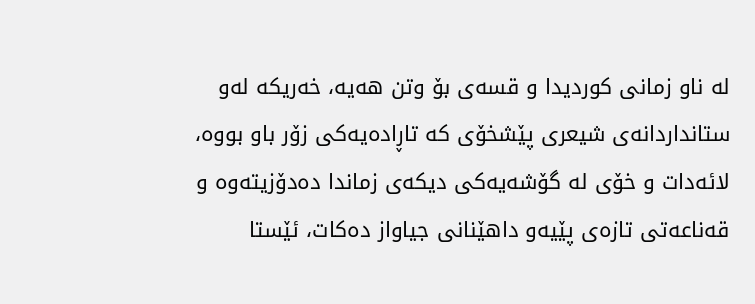له‌ ناو زمانی كوردیدا و قسه‌ی بۆ وتن هه‌یه‌، خه‌ریكه‌ له‌و ستانداردانه‌ی شیعری پێشخۆی كه‌ تاڕاده‌یه‌كی زۆر باو بووه‌، لائه‌دات و خۆی له‌ گۆشه‌یه‌كی دیكه‌ی زماندا ده‌دۆزیته‌وه‌ و قه‌ناعه‌تی تازه‌ی پێیه‌و داهێنانی جیاواز ده‌كات، ئێستا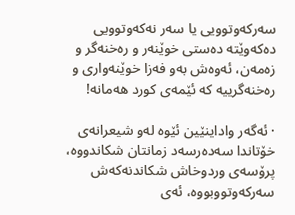سه‌ركه‌وتوویی یا سه‌ر نه‌كه‌وتوویی ده‌كه‌وێته‌ ده‌ستی خوێنه‌ر و ره‌خنه‌گر و زه‌مه‌ن، ئه‌وه‌ش به‌و فه‌زا خوێنه‌واری و ره‌خنه‌گرییه‌ كه‌ ئێمه‌ی كورد هه‌مانه‌!

· ئه‌گه‌ر واداینێین ئێوه‌ له‌و شیعرانه‌ی خۆتاندا سه‌ده‌رسه‌د زمانتان شكاندووه‌، پرۆسه‌ی وردوخاش شكاندنه‌كه‌ش سه‌ركه‌وتووبووه‌، ئه‌ی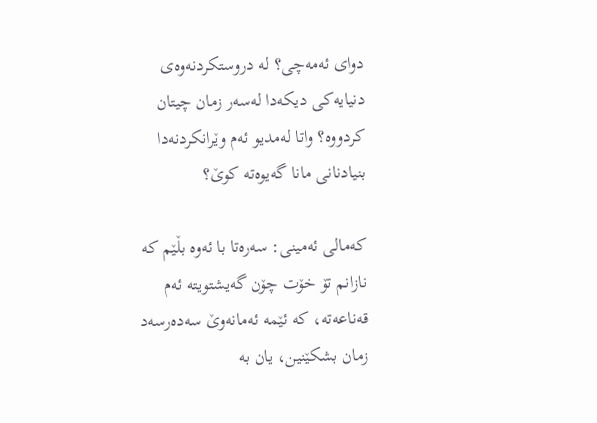دوای ئه‌مه‌چی؟ له‌ دروستكردنه‌وه‌ی دنیایه‌كی دیكه‌دا له‌سه‌ر زمان چیتان كردووه‌؟ واتا له‌مدیو ئه‌م وێرانكردنه‌دا بنیادنانی مانا گه‌یوه‌ته‌ كوێ؟

كه‌مالى ئه‌مینى: سه‌ره‌تا با ئه‌وه‌ بڵێم كه‌ نازانم تۆ خۆت چۆن گه‌یشتویته‌ ئه‌م قه‌ناعه‌ته‌، كه‌ ئێمه‌ ئه‌مانه‌وێ سه‌ده‌رسه‌د زمان بشكێنین، یان به‌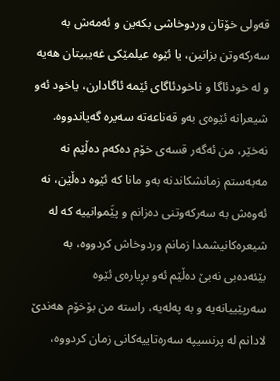قه‌ولی خۆتان وردوخاشی بكه‌ین و ئه‌مه‌ش به‌ سه‌ركه‌وتن بزانین، یا ئێوه‌ عیلمێكی غه‌یبیتان هه‌یه‌ و له‌ خودئاگا و ناخودئاگای ئێمه‌ ئاگادارن، یاخود ئه‌و شیعرانه‌ ئێوه‌ی به‌و قه‌ناعه‌ته‌ سه‌یره‌ گه‌یاندووه‌.
نه‌خێر، من ئه‌گه‌ر قسه‌ی خۆم ده‌كه‌م ده‌ڵێم نه‌ مه‌به‌ستم زمانشكاندنه‌ به‌و مانا كه‌ ئێوه‌ ده‌ڵێن، نه‌ ئه‌وه‌ش به‌ سه‌ركه‌وتنی ده‌زانم و پێَموانییه‌ كه‌ له‌ شیعره‌كانیشمدا زمانم وردوخاش كردووه‌، به‌ بێئه‌ده‌بی نه‌بێ ده‌ڵێم ئه‌و بڕیاره‌ی ئێوه‌ سه‌رپێییانه‌یه‌ و به‌ په‌له‌یه‌، راسته‌ من بۆخۆم هه‌ندێ لادانم له‌ پرنسیپه‌ سه‌ره‌تاییه‌كانی زمان كردووه‌،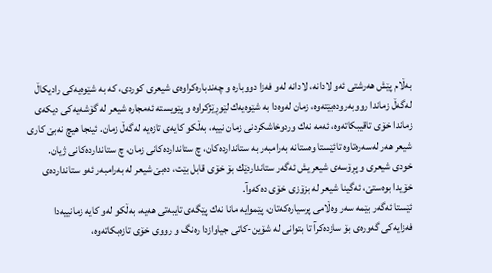به‌ڵام پێش هه‌رشتى ئه‌و لادانه‌، لادانه‌ له‌و فه‌زا دووباره‌ و چه‌ندباره‌كراوه‌ی شیعری كوردی، كه‌ به‌ شێوه‌یه‌كی رادیكاڵ له‌گه‌ڵ زماندا رووبه‌روده‌بێته‌وه‌، زمان له‌وه‌دا به‌ شێوه‌یه‌ك لێوڕێژكراوه‌ و پێویسته‌ ئه‌مجاره‌ شیعر له‌ گۆشه‌یه‌كی دیكه‌ی زماندا خۆی تاقیبكاته‌وه‌، ئه‌مه‌ نه‌ك وردوخاشكردنی زمان نییه‌، به‌ڵكو كایه‌ی تازه‌یه‌ له‌گه‌ڵ زمان. ئینجا هیچ نه‌بێ كاری شیعر هه‌ر له‌سه‌ره‌تاوه‌ تائێستا وه‌ستانه‌ به‌رامبه‌ر به‌ ستاندارده‌كان، چ ستاندارده‌كانی زمان، چ ستاندارده‌كانی ژیان. خودی شیعری و پڕۆسه‌ی شیعریش ئه‌گه‌ر ستانداردێك بۆ خۆی قابل بێت، ده‌بێ شیعر له‌ به‌رامبه‌ر ئه‌و ستاندارده‌ی خۆیدا بوه‌ستێ، ئه‌گینا شیعر له‌ بزۆزی خۆی ده‌كه‌وآ.
ئێستا ئه‌گه‌ر بێمه‌ سه‌ر وه‌ڵامی پرسیاره‌كه‌تان، پێموایه‌ مانا نه‌ك پێگه‌ی تایبه‌تی هه‌یه‌، به‌ڵكو له‌و كایه‌ زمانییه‌دا فه‌زایه‌كی گه‌وره‌ی بۆ سازده‌كرآ تا بتوانی له‌ شۆین-كاتی جیاوازدا ره‌نگ و رووی خۆی تازه‌بكاته‌وه‌،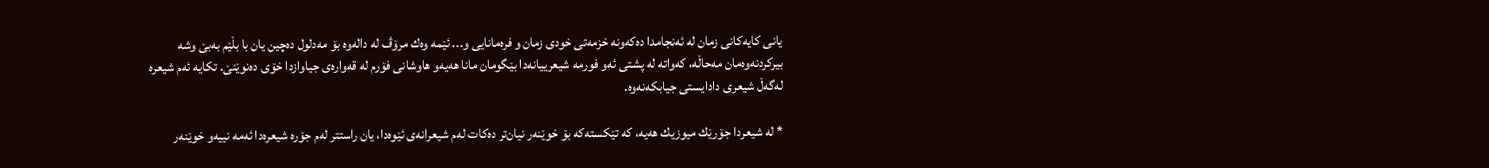یانی كایه‌كانی زمان له‌ ئه‌نجامدا ده‌كه‌ونه‌ خزمه‌تی خودی زمان و فره‌مانایی و... ئێمه‌ وه‌ك مرۆڤ له‌ داله‌وه‌ بۆ مه‌دلول ده‌چین یان با بڵێم به‌بێ وشه‌ بیركردنه‌وه‌مان مه‌حاڵه‌، كه‌واته‌ له‌ پشتی ئه‌و فورمه‌ شیعرییانه‌دا بێگومان مانا هه‌یه‌و هاوشانی فۆرم له‌ قه‌واره‌ی جیاوازدا خۆی ده‌نوێنێ. تكایه‌ ئه‌م شیعره‌ له‌گه‌ڵ شیعری دادایستی جیابكه‌نه‌وه‌.

* له‌ شیعردا جۆرێك میوزیك هه‌یه‌، كه‌ تێكسته‌كه‌ بۆ خوێنه‌ر نیان‌تر ده‌كات له‌م شیعرانه‌ی ئێوه‌دا، یان راستتر له‌م جۆره‌ شیعره‌دا ئه‌مه‌ نییه‌و خوێنه‌ر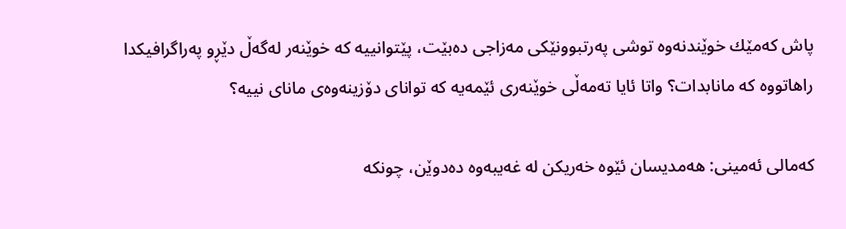پاش كه‌مێك خوێندنه‌وه‌ توشی په‌رتبوونێكی مه‌زاجی ده‌بێت، پێتوانییه‌ كه‌ خوێنه‌ر له‌گه‌ڵ دێڕو په‌راگرافیكدا راهاتووه‌ كه‌ مانابدات؟ واتا ئایا ته‌مه‌ڵی خوێنه‌ری ئێمه‌یه‌ كه‌ توانای دۆزینه‌وه‌ی مانای نییه‌؟

كه‌مالى ئه‌مینى: هه‌مدیسان ئێوه‌ خه‌ریكن له‌ غه‌یبه‌وه‌ ده‌دوێن، چونكه‌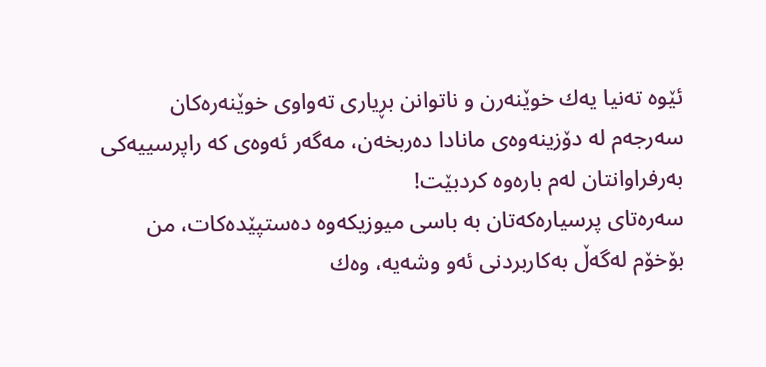ئێوه‌ ته‌نیا یه‌ك خوێنه‌رن و ناتوانن بڕیاری ته‌واوی خوێنه‌ره‌كان سه‌رجه‌م له‌ دۆزینه‌وه‌ی مانادا ده‌ربخه‌ن، مه‌گه‌ر ئه‌وه‌ی كه‌ راپرسییه‌كی به‌رفراوانتان له‌م باره‌وه‌ كردبێت!
سه‌ره‌تای پرسیاره‌كه‌تان به‌ باسی میوزیكه‌وه‌ ده‌ستپێده‌كات، من بۆخۆم له‌گه‌ڵ به‌كاربردنی ئه‌و وشه‌یه‌، وه‌ك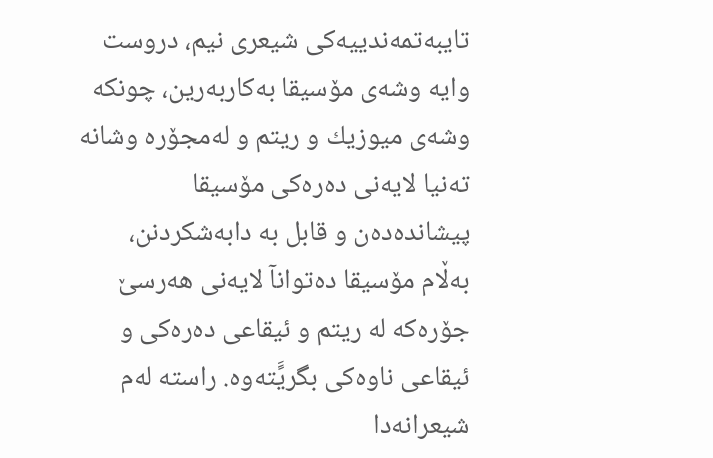تایبه‌تمه‌ندییه‌كی شیعری نیم، دروست وایه‌ وشه‌ی مۆسیقا به‌كاربه‌رین، چونكه‌ وشه‌ی میوزیك و ریتم و له‌مجۆره‌ وشانه‌ ته‌نیا لایه‌نی ده‌ره‌كی مۆسیقا پیشانده‌ده‌ن و قابل به‌ دابه‌شكردنن، به‌ڵام مۆسیقا ده‌توانآ لایه‌نی هه‌رسێ جۆره‌كه‌ له‌ ریتم و ئیقاعی ده‌ره‌كی و ئیقاعی ناوه‌كی بگریًَته‌وه‌. راسته‌ له‌م شیعرانه‌دا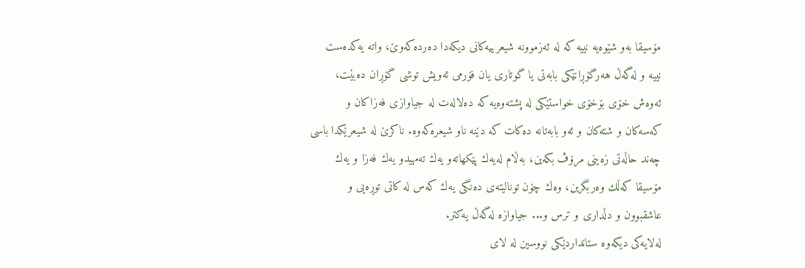مۆسیقا به‌و شێوه‌یه‌ نییه‌ كه‌ له‌ ئه‌زموونه‌ شیعرییه‌كانی دیكه‌دا ده‌رده‌كه‌وێ، واته‌ یه‌كده‌ست نییه‌ و له‌گه‌ڵ هه‌رگۆڕانێكی بابه‌تی یا گوتاری یان فۆرمی ئه‌ویش توشی گۆڕان ده‌بێت، ئه‌وه‌ش خۆی بۆخۆی خواستێكی له‌ پشته‌وه‌یه‌ كه‌ ده‌لاله‌ت له‌ جیاوازی فه‌زاكان و كه‌سه‌كان و شته‌كان و ئه‌و بابه‌تانه‌ ده‌كات كه‌ دێنه‌ ناو شیعره‌كه‌وه‌. ناكرێ له‌ شیعرێكدا باسی چه‌ند حاڵه‌تی زه‌ینی مرۆڤ بكه‌ین، به‌ڵام له‌یه‌ك پێكهاته‌و یه‌ك ته‌مهیدو یه‌ك فه‌زا و یه‌ك مۆسیقا كه‌ڵك وه‌ربگرین، وه‌ك چۆن تونالیته‌ی ده‌نگی یه‌ك كه‌س له‌ كاتی توڕه‌یی و عاشقبوون و دڵداری و ترس و... جیاوازه‌ له‌گه‌ڵ یه‌كتر.
له‌لایه‌كی دیكه‌وه‌ ستانداردێكی نووسین له‌ لای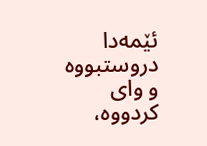ئێمه‌دا دروستبووه‌ و وای كردووه‌،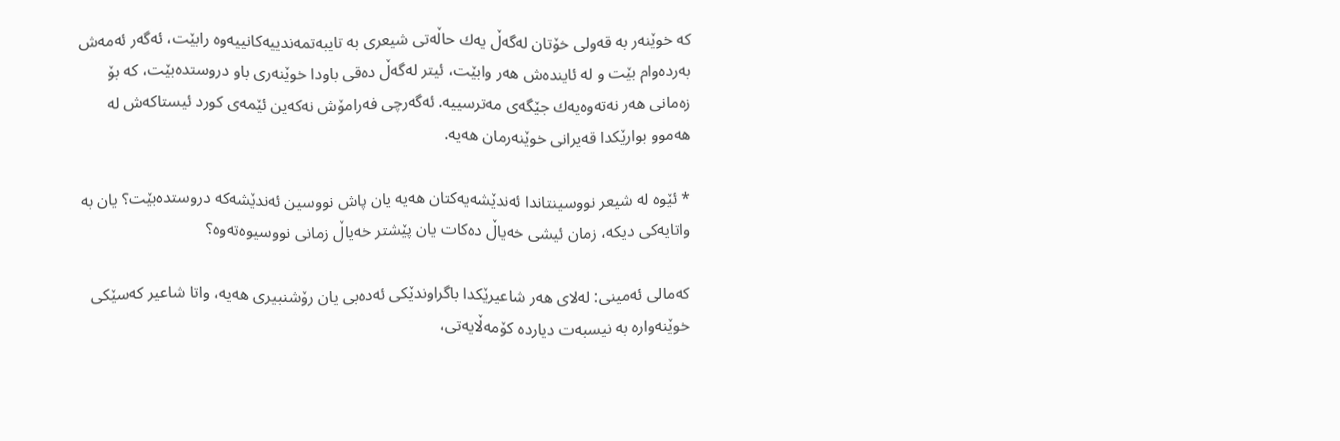كه‌ خوێنه‌ر به‌ قه‌ولی خۆتان له‌گه‌ڵ یه‌ك حاڵه‌تی شیعری به‌ تایبه‌تمه‌ندییه‌كانییه‌وه‌ رابێت، ئه‌گه‌ر ئه‌مه‌ش به‌رده‌وام بێت و له‌ ئاینده‌ش هه‌ر وابێت، ئیتر له‌گه‌ڵ ده‌قی باودا خوێنه‌ری باو دروستده‌بێت، كه‌ بۆ زه‌مانی هه‌ر نه‌ته‌وه‌یه‌ك جێگه‌ی مه‌ترسییه‌. ئه‌گه‌رچی فه‌رامۆش نه‌كه‌ین ئێمه‌ی كورد ئیستاكه‌ش له‌ هه‌موو بوارێكدا قه‌یرانی خوێنه‌رمان هه‌یه‌.

* ئێوه‌ له‌ شیعر نووسینتاندا ئه‌ندێشه‌یه‌كتان هه‌یه‌ یان پاش نووسین ئه‌ندێشه‌كه‌ دروستده‌بێت؟ یان به‌ واتایه‌كی دیكه‌، زمان ئیشی خه‌یاڵ ده‌كات یان پێشتر خه‌یاڵ زمانی نووسیوه‌ته‌وه‌؟

كه‌مالى ئه‌مینى: له‌لای هه‌ر شاعیرێكدا باگراوندێكی ئه‌ده‌بی یان رۆشنبیری هه‌یه‌، واتا شاعیر كه‌سێكی خوێنه‌واره‌ به‌ نیسبه‌ت دیارده‌ كۆمه‌ڵایه‌تی،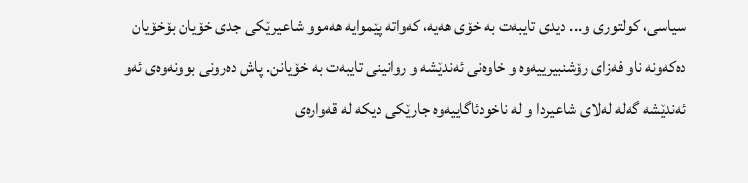سیاسی، كولتوری و... دیدی تایبه‌ت به‌ خۆی هه‌یه‌، كه‌واته‌ پێموایه‌ هه‌موو شاعیرێكی جدی خۆیان بۆخۆیان ده‌كه‌ونه‌ ناو فه‌زای رۆشنبیرییه‌وه‌ و خاوه‌نی ئه‌ندێشه‌ و روانینی تایبه‌ت به‌ خۆیانن. پاش ده‌رونی بوونه‌وه‌ی ئه‌و ئه‌ندێشه‌ گه‌له‌ له‌لای شاعیردا و له‌ ناخودئاگاییه‌وه‌ جارێكی دیكه‌ له‌ قه‌واره‌ی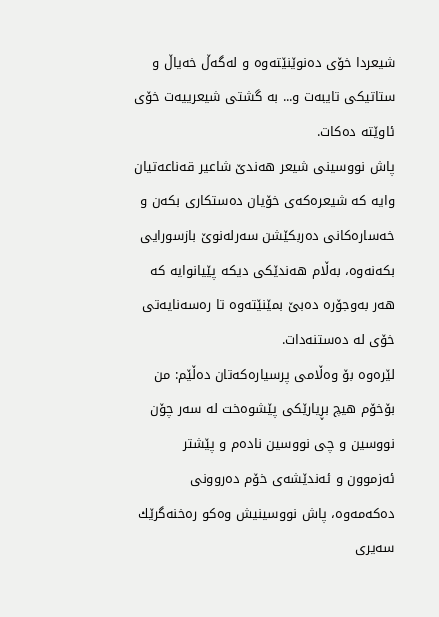شیعردا خۆی ده‌نوێنێته‌وه‌ و له‌گه‌ڵ خه‌یاڵ و ستاتیكی تایبه‌ت و... به‌ گشتی شیعرییه‌ت خۆی ئاوێته‌ ده‌كات.
پاش نووسینی شیعر هه‌ندێ شاعیر قه‌ناعه‌تیان وایه‌ كه‌ شیعره‌كه‌ی خۆیان ده‌ستكاری بكه‌ن و خه‌ساره‌كانی ده‌ربكێشن سه‌رله‌نوێ بازسورایی بكه‌نه‌وه‌، به‌ڵام هه‌ندێكی دیكه‌ پێیانوایه‌ كه‌ هه‌ر به‌وجۆره‌ ده‌بێ بمێنێته‌وه‌ تا ره‌سه‌نایه‌تی خۆی له‌ ده‌ستنه‌دات.
لێره‌وه‌ بۆ وه‌ڵامی پرسیاره‌كه‌تان ده‌ڵێم: من بۆخۆم هیچ بڕیارێكی پێشوه‌خت له‌ سه‌ر چۆن نووسین و چی نووسین ناده‌م و پێشتر ئه‌زموون و ئه‌ندێشه‌ی خۆم ده‌روونی ده‌كه‌مه‌وه‌، پاش نووسینیش وه‌كو ره‌خنه‌گرێك سه‌یری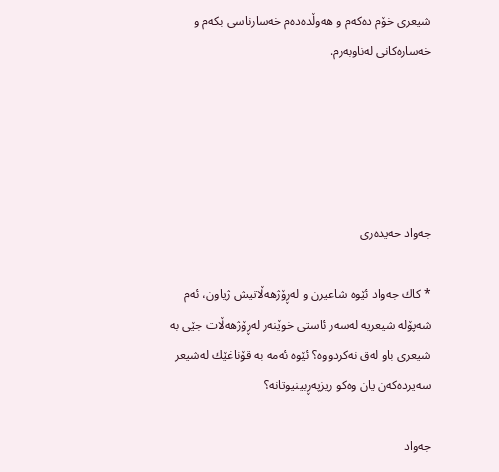شیعری خۆم ده‌كه‌م و هه‌وڵده‌ده‌م خه‌سارناسی بكه‌م و خه‌ساره‌كانی له‌ناوبه‌رم.





جه‌واد حه‌یده‌رى

* كاك جه‌واد ئێوه‌ شاعیرن و له‌ڕۆژهه‌ڵاتیش ژیاون، ئه‌م شه‌پۆله‌ شیعریه‌ له‌سه‌ر ئاستى خوێنه‌ر له‌ڕۆژهه‌ڵات جێى به‌ شیعرى باو له‌ق نه‌كردووه‌؟ ئێوه‌ ئه‌مه‌ به‌ قۆناغێك له‌شیعر سه‌یرده‌كه‌ن یان وه‌كو ریزپه‌ڕبینیوتانه‌؟

جه‌واد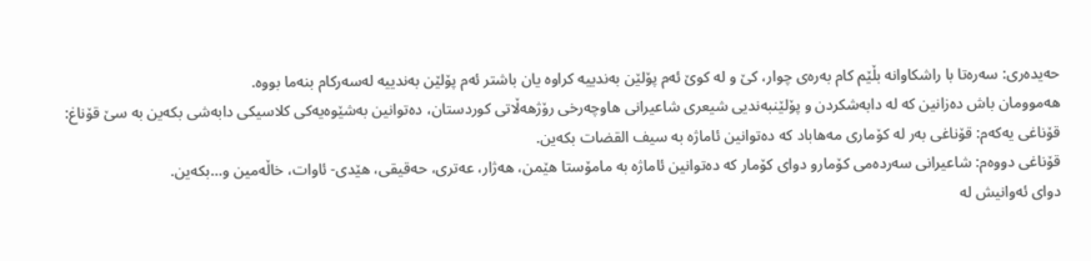حه‌یده‌رى: سه‌ره‌تا با راشكاوانه‌ بڵێم كام به‌ره‌ى چوار، کێ و له‌ كوێ ئه‌م پۆلێن به‌ندییه‌ كراوه‌ یان باشتر ئه‌م پۆلێن به‌ندییه‌ له‌سه‌ركام بنه‌ما بووه‌.
هه‌موومان باش ده‌زانین كه‌ له‌ دابه‌شكردن و پۆلێنبه‌ندیی شیعرى شاعیرانى هاوچه‌رخى رۆژهه‌ڵاتى كوردستان، ده‌توانین به‌شێوه‌یه‌كى كلاسیكی دابه‌شی بكه‌ین به‌ سێ قۆناغ:
قۆناغى یه‌كه‌م: قۆناغى به‌ر له‌ كۆمارى مه‌هاباد كه‌ ده‌توانین ئاماژه‌ به‌ سیف القضات بكه‌ین.
قۆناغى دووه‌م: شاعیرانى سه‌رده‌مى كۆمارو دواى كۆمار كه‌ ده‌توانین ئاماژه‌ به‌ مامۆستا هێمن، هه‌ژار، عه‌ترى، حه‌قیقی، هێدی- ئاوات، خاڵه‌مین و...بكه‌ین.
دواى ئه‌وانیش له‌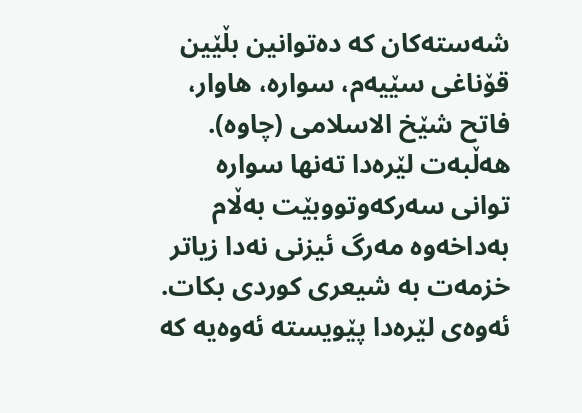شه‌سته‌كان كه‌ ده‌توانین بڵێین قۆناغى سێیه‌م، سواره‌، هاوار، فاتح شێخ الاسلامى (چاوه‌).
هه‌ڵبه‌ت لێره‌دا ته‌نها سواره‌ توانى سه‌ركه‌وتووبێت به‌ڵام به‌داخه‌وه‌ مه‌رگ ئیزنى نه‌دا زیاتر خزمه‌ت به‌ شیعری كوردى بكات.
ئه‌وه‌ى لێره‌دا پێویسته‌ ئه‌وه‌یه‌ كه‌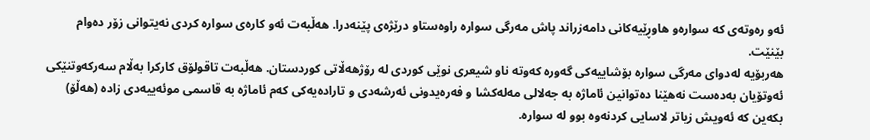ئه‌و ره‌وته‌ى كه‌ سواره‌و هاوڕێیه‌كانى دامه‌زراند پاش مه‌رگى سواره‌ راوه‌ستاو درێژه‌ى پێنه‌درا. هه‌ڵبه‌ت ئه‌و كاره‌ى سواره‌ كردى نه‌یتوانى زۆر ده‌وام بێنێت.
هه‌ربۆیه‌ له‌دواى مه‌رگى سواره‌ بۆشاییه‌كى گه‌وره‌ كه‌وته‌ ناو شیعری نوێی كوردى له‌ رۆژهه‌ڵاتى كوردستان. هه‌ڵبه‌ت تاقولۆق كاركرا به‌ڵام سه‌ركه‌وتنێكی ئه‌وتۆیان به‌ده‌ست نه‌هێنا ده‌توانین ئاماژه‌ به‌ جه‌لالى مه‌له‌كشا و فه‌ره‌یدونى ئه‌رشه‌دى و تاراده‌یه‌كى كه‌م ئاماژه‌ به‌ قاسمی موئه‌ییه‌دى زاده‌ (هه‌ڵۆ) بكه‌ین كه‌ ئه‌ویش زیاتر لاسایی كردنه‌وه‌ بوو له‌ سواره‌.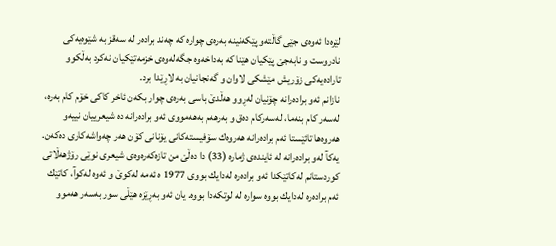لێره‌دا ئه‌وه‌ى جێی گاڵته‌و پێكه‌نینه‌ به‌ره‌ى چواره‌ كه‌ چه‌ند براده‌ر له‌ سه‌قز به‌ شێوه‌یه‌كى نادروست و نابه‌جێ پێكیان هێنا كه‌ به‌داخه‌وه‌ جگه‌له‌وه‌ى خزمه‌تێكیان نه‌كرد به‌ڵكوو تاراده‌یه‌كى زۆریش مێشكی لاوان و گه‌نجانیان به‌ لاڕێدا برد.
نازانم ئه‌و براده‌رانه‌ چۆنیان له‌ڕوو هه‌ڵدێ باسی به‌ره‌ى چوار بكه‌ن ئاخر كاكى خۆم كام به‌ره‌، له‌سه‌ر كام بنه‌ما، له‌سه‌ركام ده‌ق و به‌رهه‌م به‌هه‌مووى ئه‌و براده‌رانه‌ ده‌ شیعرییان نییه‌و هه‌روه‌ها تائێستا ئه‌م براده‌رانه‌ هه‌روه‌ك سۆفیسته‌كانى یۆنانى كۆن هه‌ر چه‌واشه‌كارى ده‌كه‌ن.
یه‌كآ له‌و براده‌رانه‌ له‌ ئاینده‌ى ژماره‌ (33) دا ده‌ڵێ من تازه‌كه‌ره‌وه‌ى شیعری نوێی رۆژهه‌ڵاتى كوردستانم له‌كاتێكدا ئه‌و براده‌ره‌ له‌دایك بووى 1977 ه‌ ئه‌مه‌ له‌كوێ و ئه‌وه‌ له‌كوآ، كاتێك ئه‌م براده‌ره‌ له‌دایك بووه‌ سواره‌ له‌ لوتكه‌دا بووه‌. یان ئه‌و به‌ڕێزه‌ هێڵی سور به‌سه‌ر هه‌موو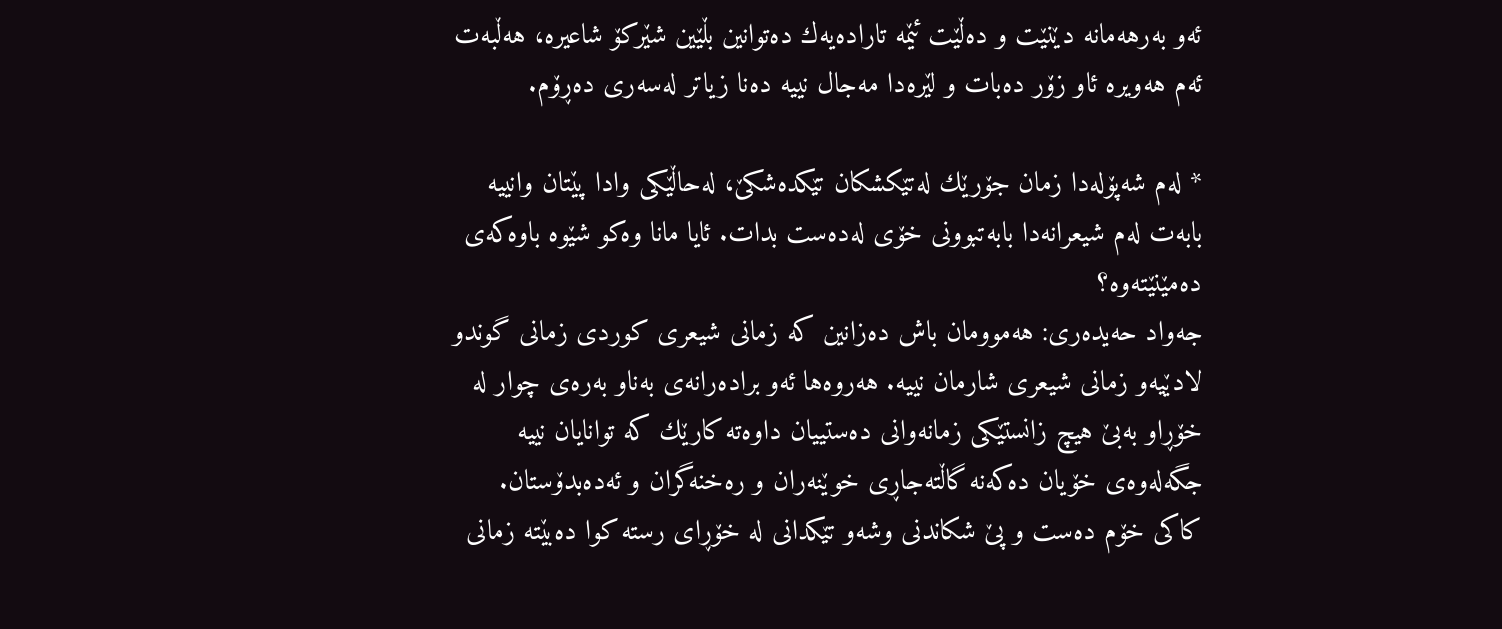ئه‌و به‌رهه‌مانه‌ دێنێت و ده‌ڵێت ئێمه‌ تاراده‌یه‌ك ده‌توانین بڵێین شێركۆ شاعیره‌، هه‌ڵبه‌ت ئه‌م هه‌ویره‌ ئاو زۆر ده‌بات و لێره‌دا مه‌جال نییه‌ ده‌نا زیاتر له‌سه‌رى ده‌ڕۆم.

* له‌م شه‌پۆله‌دا زمان جۆرێك له‌تێكشكان تێكده‌شكێ، له‌حاڵێكى وادا پێتان وانییه‌ بابه‌ت له‌م شیعرانه‌دا بابه‌تبوونى خۆى له‌ده‌ست بدات. ئایا مانا وه‌كو شێوه‌ باوه‌كه‌ى ده‌مێنێته‌وه‌؟
جه‌واد حه‌یده‌رى: هه‌موومان باش ده‌زانین كه‌ زمانى شیعری كوردى زمانى گوندو لادێیه‌و زمانى شیعری شارمان نییه‌. هه‌روه‌ها ئه‌و براده‌رانه‌ى به‌ناو به‌ره‌ى چوار له‌ خۆڕاو به‌بێ هیچ زانستێكی زمانه‌وانى ده‌ستییان داوه‌ته‌ كارێك كه‌ توانایان نییه‌ جگه‌له‌وه‌ى خۆیان ده‌كه‌نه‌ گاڵته‌جاڕی خوێنه‌ران و ره‌خنه‌گران و ئه‌ده‌بدۆستان.
كاكى خۆم ده‌ست و پێ شكاندنى وشه‌و تێكدانى له‌ خۆڕاى رسته‌ كوا ده‌بێته‌ زمانى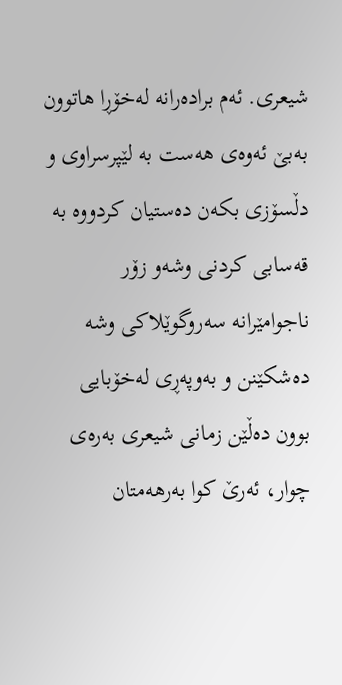شیعری. ئه‌م براده‌رانه‌ له‌خۆڕا هاتوون به‌بێ ئه‌وه‌ى هه‌ست به‌ لێپرسراوى و دڵسۆزی بكه‌ن ده‌ستیان كردووه‌ به‌ قه‌سابی كردنى وشه‌و زۆر ناجوامێرانه‌ سه‌روگوێلاكى وشه‌ ده‌شكێنن و به‌وپه‌ڕی له‌خۆبایی بوون ده‌ڵێن زمانى شیعری به‌ره‌ى چوار، ئه‌رێ كوا به‌رهه‌متان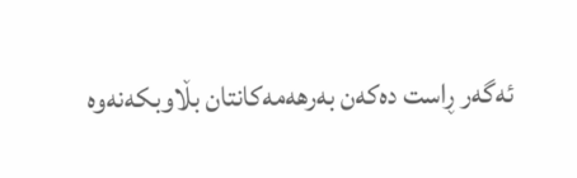ئه‌گه‌ر ڕاست ده‌كه‌ن به‌رهه‌مه‌كانتان بڵاوبكه‌نه‌وه‌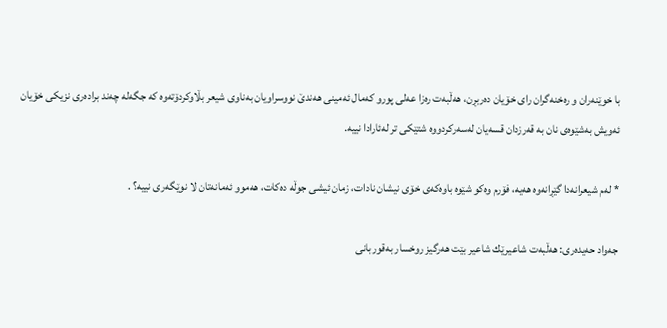با خوێنه‌ران و ره‌خنه‌گران راى خۆیان ده‌ربڕن، هه‌ڵبه‌ت ره‌زا عه‌لى پورو كه‌مال ئه‌مینی هه‌ندێ نووسراویان به‌ناوى شیعر بڵاوكردۆته‌وه‌ كه‌ جگه‌له‌ چه‌ند براده‌رى نزیكی خۆیان ئه‌ویش به‌شێوه‌ى نان به‌ قه‌رزدان قسه‌یان له‌سه‌ركردووه‌ شتێكی تر له‌ئارادا نییه‌.

* له‌م شیعرانه‌دا گێڕانه‌وه‌ هه‌یه‌، فۆرم وه‌كو شێوه‌ باوه‌كه‌ى خۆى نیشان نادات، زمان ئیشى جوڵه‌ ده‌كات، هه‌موو ئه‌مانه‌تان لا نوێگه‌رى نییه‌؟ .

جه‌واد حه‌یده‌رى: هه‌ڵبه‌ت شاعیرێك شاعیر بێت هه‌رگیز روخسار به‌قوربانى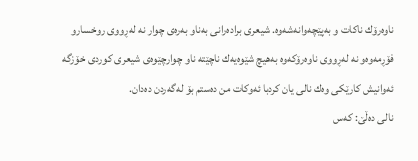ناوه‌رۆك ناكات و به‌پێچه‌وانه‌شه‌وه‌. شیعری براده‌رانى به‌ناو به‌ره‌ى چوار نه‌ له‌ڕووى روخسارو فۆڕمه‌وه‌و نه‌ له‌ڕووى ناوه‌رۆكه‌وه‌ به‌هیچ شێوه‌یه‌ك ناچێته‌ ناو چوارچێوه‌ى شیعری كوردی خۆزگه‌ ئه‌وانیش كارێكی وه‌ك نالی یان كردبا ئه‌وكات من ده‌ستم بۆ له‌گه‌ردن ده‌دان.
نالى ده‌ڵێ: كه‌س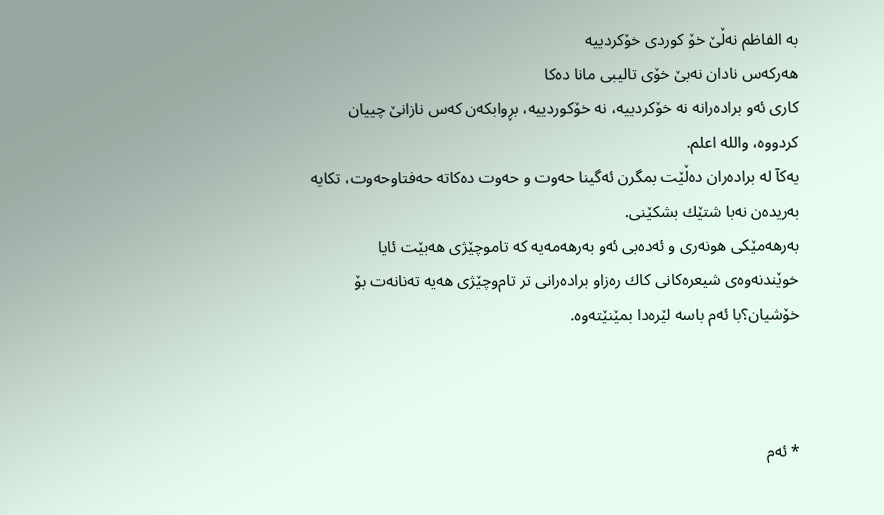به‌ الفاظم نه‌ڵێ خۆ كوردی خۆكردییه‌
هه‌ركه‌س نادان نه‌بێ خۆی تالیبی مانا ده‌كا
كارى ئه‌و براده‌رانه‌ نه‌ خۆكردییه‌، نه‌ خۆكوردییه‌، بڕوابكه‌ن كه‌س نازانێ چییان كردووه‌، والله اعلم.
یه‌كآ له‌ براده‌ران ده‌ڵێت بمگرن ئه‌گینا حه‌وت و حه‌وت ده‌كاته‌ حه‌فتاوحه‌وت، تكایه‌ به‌ریده‌ن نه‌با شتێك بشکێنی.
به‌رهه‌مێكی هونه‌ری و ئه‌ده‌بی ئه‌و به‌رهه‌مه‌یه‌ كه‌ تاموچێژى هه‌بێت ئایا خوێندنه‌وه‌ى شیعره‌كانى كاك ره‌زاو براده‌رانى تر تام‌وچێژی هه‌یه‌ ته‌نانه‌ت بۆ خۆشیان؟با ئه‌م باسه‌ لێره‌دا بمێنێته‌وه‌.



* ئه‌م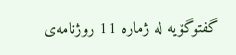گفتوگۆیه‌ له‌ ژماره‌ 11 روژنامه‌ى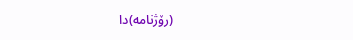(رۆژنامه‌)دا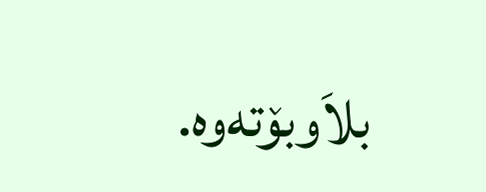بلاَوبۆته‌وه‌.